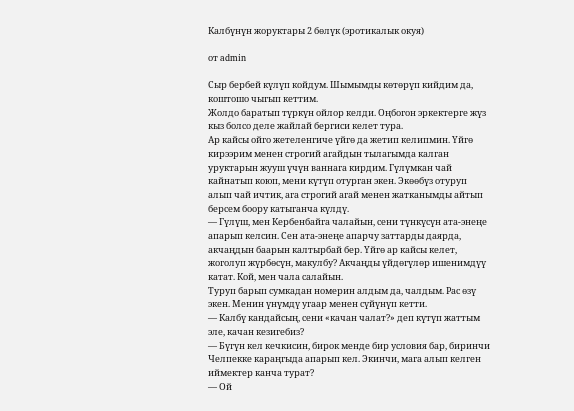Калбүнүн жоруктары 2 бөлүк (эротикалык окуя)

от admin

Сыр бербей күлүп койдум. Шымымды көтөрүп кийдим да, коштошо чыгып кеттим.
Жолдо баратып түркүн ойлор келди. Оңбогон эркектерге жүз кыз болсо деле жайлай бергиси келет тура.
Ар кайсы ойго жетеленгиче үйгө да жетип келипмин. Үйгө кирээрим менен строгий агайдын тылагымда калган уруктарын жууш үчүн ваннага кирдим. Гүлүмкан чай кайнатып коюп, мени күтүп отурган экен. Экөөбүз отуруп алып чай ичтик, ага строгий агай менен жатканымды айтып берсем боору катыганча күлдү.
— Гүлүш, мен Кербенбайга чалайын, сени түнкүсүн ата-энеңе апарып келсин. Сен ата-энеңе апарчу заттарды даярда, акчаңдын баарын калтырбай бер. Үйгө ар кайсы келет, жоголуп жүрбөсүн, макулбу? Акчаңды үйдөгүлөр ишенимдүү катат. Кой, мен чала салайын.
Туруп барып сумкадан номерин алдым да, чалдым. Рас өзү экен. Менин үнүмдү угаар менен сүйүнүп кетти.
— Калбү кандайсың, сени «качан чалат?» деп күтүп жаттым эле, качан кезигебиз?
— Бүгүн кел кечкисин, бирок менде бир условия бар, биринчи Челпекке караңгыда апарып кел. Экинчи, мага алып келген иймектер канча турат?
— Ой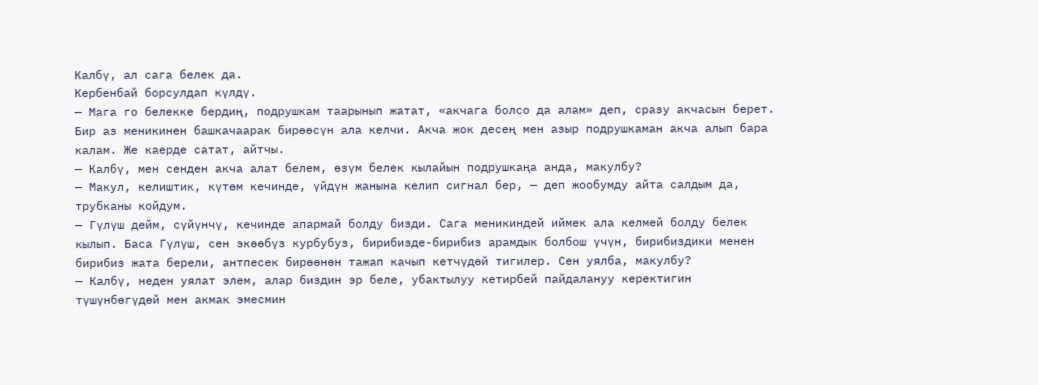Калбү, ал сага белек да.
Кербенбай борсулдап күлдү.
— Мага го белекке бердиң, подрушкам таарынып жатат, «акчага болсо да алам» деп, сразу акчасын берет. Бир аз меникинен башкачаарак бирөөсүн ала келчи. Акча жок десең мен азыр подрушкаман акча алып бара калам. Же каерде сатат, айтчы.
— Калбү, мен сенден акча алат белем, өзүм белек кылайын подрушкаңа анда, макулбу?
— Макул, келиштик, күтөм кечинде, үйдүн жанына келип сигнал бер, — деп жообумду айта салдым да, трубканы койдум.
— Гүлүш дейм, сүйүнчү, кечинде апармай болду бизди. Сага меникиндей иймек ала келмей болду белек кылып. Баса Гүлүш, сен экөөбүз курбубуз, бирибизде-бирибиз арамдык болбош үчүн, бирибиздики менен бирибиз жата берели, антпесек бирөөнөн тажап качып кетчүдөй тигилер. Сен уялба, макулбу?
— Калбү, неден уялат элем, алар биздин эр беле, убактылуу кетирбей пайдалануу керектигин түшүнбөгүдөй мен акмак эмесмин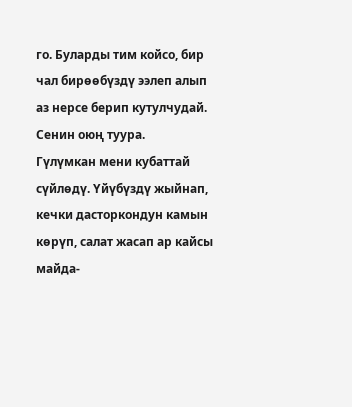го. Буларды тим койсо, бир чал бирөөбүздү ээлеп алып аз нерсе берип кутулчудай. Сенин оюң туура.
Гүлүмкан мени кубаттай сүйлөдү. Үйүбүздү жыйнап, кечки дасторкондун камын көрүп, салат жасап ар кайсы майда-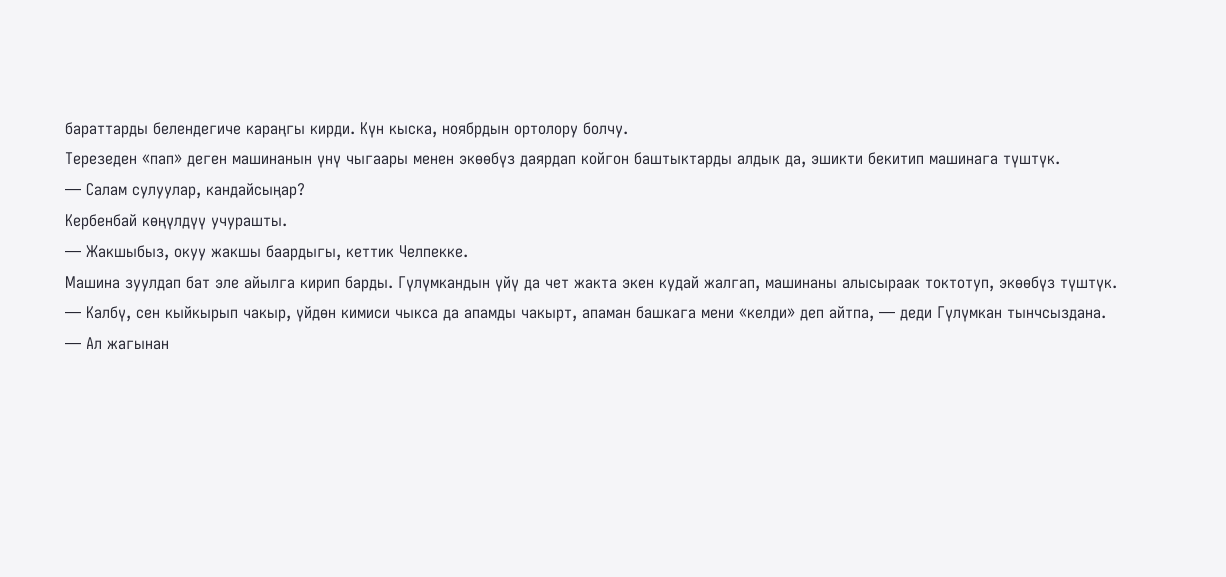бараттарды белендегиче караңгы кирди. Күн кыска, ноябрдын ортолору болчу.
Терезеден «пап» деген машинанын үнү чыгаары менен экөөбүз даярдап койгон баштыктарды алдык да, эшикти бекитип машинага түштүк.
— Салам сулуулар, кандайсыңар?
Кербенбай көңүлдүү учурашты.
— Жакшыбыз, окуу жакшы баардыгы, кеттик Челпекке.
Машина зуулдап бат эле айылга кирип барды. Гүлүмкандын үйү да чет жакта экен кудай жалгап, машинаны алысыраак токтотуп, экөөбүз түштүк.
— Калбү, сен кыйкырып чакыр, үйдөн кимиси чыкса да апамды чакырт, апаман башкага мени «келди» деп айтпа, — деди Гүлүмкан тынчсыздана.
— Ал жагынан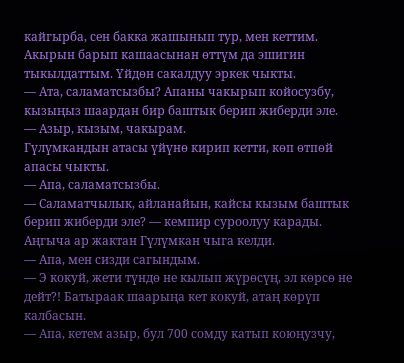кайгырба, сен бакка жашынып тур, мен кеттим.
Акырын барып кашаасынан өттүм да эшигин тыкылдаттым. Үйдөн сакалдуу эркек чыкты.
— Ата, саламатсызбы? Апаны чакырып койосузбу, кызыңыз шаардан бир баштык берип жиберди эле.
— Азыр, кызым, чакырам.
Гүлүмкандын атасы үйүнө кирип кетти, көп өтпөй апасы чыкты.
— Апа, саламатсызбы.
— Саламатчылык, айланайын, кайсы кызым баштык берип жиберди эле? — кемпир суроолуу карады. Аңгыча ар жактан Гүлүмкан чыга келди.
— Апа, мен сизди сагындым.
— Э кокуй, жети түндө не кылып жүрөсүң, эл көрсө не дейт?! Батыраак шаарыңа кет кокуй, атаң көрүп калбасын.
— Апа, кетем азыр, бул 700 сомду катып коюңузчу,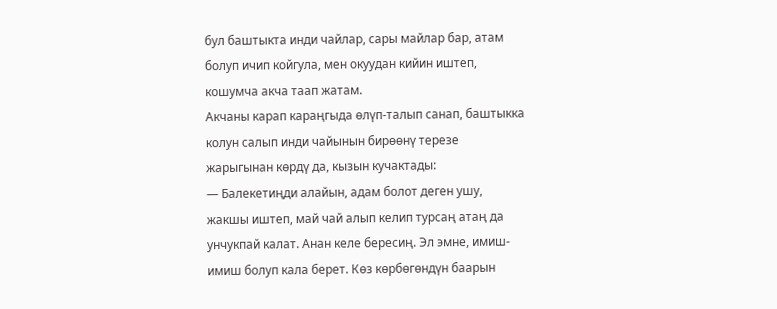бул баштыкта инди чайлар, сары майлар бар, атам болуп ичип койгула, мен окуудан кийин иштеп, кошумча акча таап жатам.
Акчаны карап караңгыда өлүп-талып санап, баштыкка колун салып инди чайынын бирөөнү терезе жарыгынан көрдү да, кызын кучактады:
— Балекетиңди алайын, адам болот деген ушу, жакшы иштеп, май чай алып келип турсаң атаң да унчукпай калат. Анан келе бересиң. Эл эмне, имиш-имиш болуп кала берет. Көз көрбөгөндүн баарын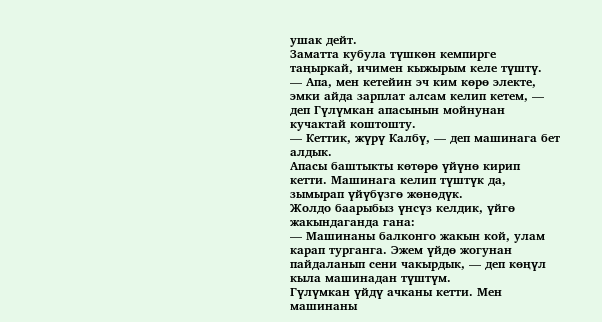ушак дейт.
Заматта кубула түшкөн кемпирге таңыркай, ичимен кыжырым келе түштү.
— Апа, мен кетейин эч ким көрө электе, эмки айда зарплат алсам келип кетем, — деп Гүлүмкан апасынын мойнунан кучактай коштошту.
— Кеттик, жүрү Калбү, — деп машинага бет алдык.
Апасы баштыкты көтөрө үйүнө кирип кетти. Машинага келип түштүк да, зымырап үйүбүзгө жөнөдүк.
Жолдо баарыбыз үнсүз келдик, үйгө жакындаганда гана:
— Машинаны балконго жакын кой, улам карап турганга. Эжем үйдө жогунан пайдаланып сени чакырдык, — деп көңүл кыла машинадан түштүм.
Гүлүмкан үйдү ачканы кетти. Мен машинаны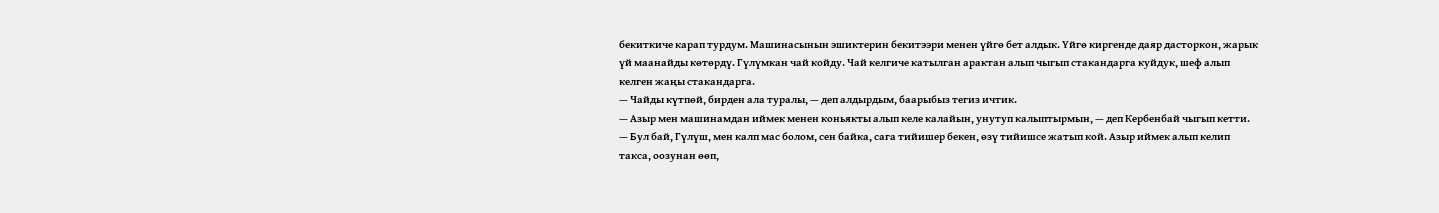бекиткиче карап турдум. Машинасынын эшиктерин бекитээри менен үйгө бет алдык. Үйгө киргенде даяр дасторкон, жарык үй маанайды көтөрдү. Гүлүмкан чай койду. Чай келгиче катылган арактан алып чыгып стакандарга куйдук, шеф алып келген жаңы стакандарга.
— Чайды күтпөй, бирден ала туралы, — деп алдырдым, баарыбыз тегиз ичтик.
— Азыр мен машинамдан иймек менен коньякты алып келе калайын, унутуп калыптырмын, — деп Кербенбай чыгып кетти.
— Бул бай, Гүлүш, мен калп мас болом, сен байка, сага тийишер бекен, өзү тийишсе жатып кой. Азыр иймек алып келип такса, оозунан өөп,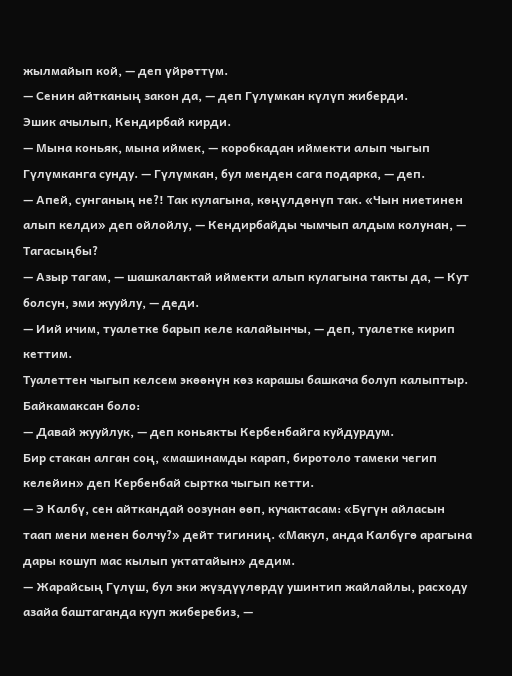жылмайып кой, — деп үйрөттүм.
— Сенин айтканың закон да, — деп Гүлүмкан күлүп жиберди.
Эшик ачылып, Кендирбай кирди.
— Мына коньяк, мына иймек, — коробкадан иймекти алып чыгып Гүлүмканга сунду. — Гүлүмкан, бул менден сага подарка, — деп.
— Апей, сунганың не?! Так кулагына, көңүлдөнүп так. «Чын ниетинен алып келди» деп ойлойлу, — Кендирбайды чымчып алдым колунан, — Тагасыңбы?
— Азыр тагам, — шашкалактай иймекти алып кулагына такты да, — Кут болсун, эми жууйлу, — деди.
— Иий ичим, туалетке барып келе калайынчы, — деп, туалетке кирип кеттим.
Туалеттен чыгып келсем экөөнүн көз карашы башкача болуп калыптыр. Байкамаксан боло:
— Давай жууйлук, — деп коньякты Кербенбайга куйдурдум.
Бир стакан алган соң, «машинамды карап, биротоло тамеки чегип келейин» деп Кербенбай сыртка чыгып кетти.
— Э Калбү, сен айткандай оозунан өөп, кучактасам: «Бүгүн айласын таап мени менен болчу?» дейт тигиниң. «Макул, анда Калбүгө арагына дары кошуп мас кылып уктатайын» дедим.
— Жарайсың Гүлүш, бул эки жүздүүлөрдү ушинтип жайлайлы, расходу азайа баштаганда кууп жиберебиз, —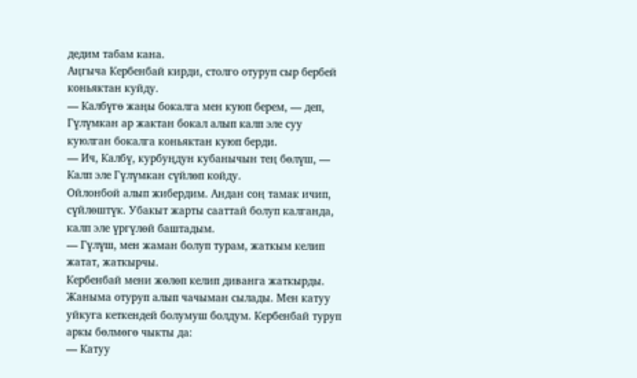дедим табам кана.
Аңгыча Кербенбай кирди, столго отуруп сыр бербей коньяктан куйду.
— Калбүгө жаңы бокалга мен куюп берем, — деп, Гүлүмкан ар жактан бокал алып калп эле суу куюлган бокалга коньяктан куюп берди.
— Ич, Калбү, курбуңдун кубанычын тең бөлүш, — Калп эле Гүлүмкан сүйлөп койду.
Ойлонбой алып жибердим. Андан соң тамак ичип, сүйлөштүк. Убакыт жарты сааттай болуп калганда, калп эле үргүлөй баштадым.
— Гүлүш, мен жаман болуп турам, жаткым келип жатат, жаткырчы.
Кербенбай мени жөлөп келип диванга жаткырды. Жаныма отуруп алып чачыман сылады. Мен катуу уйкуга кеткендей болумуш болдум. Кербенбай туруп аркы бөлмөгө чыкты да:
— Катуу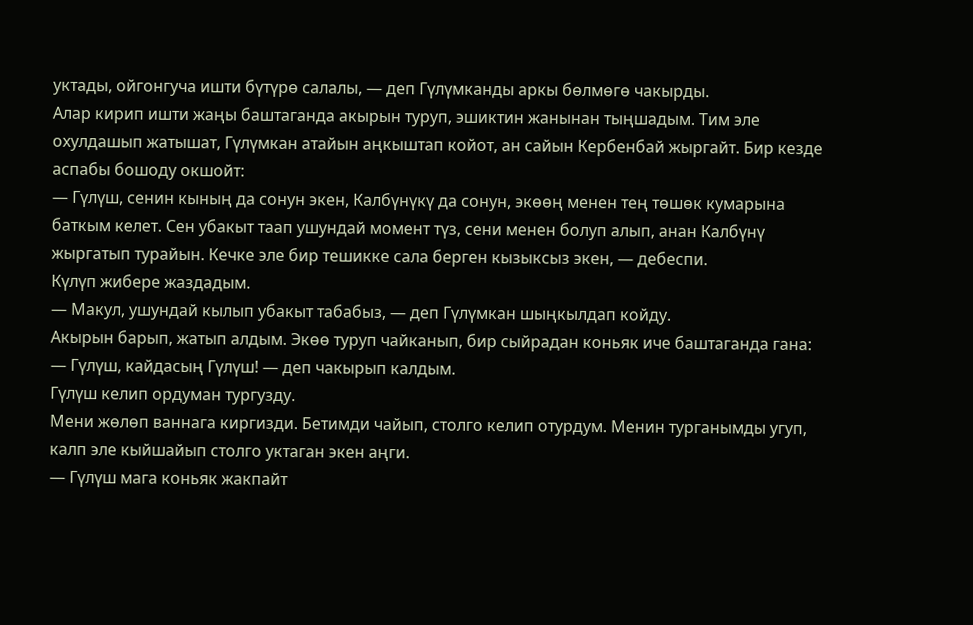уктады, ойгонгуча ишти бүтүрө салалы, — деп Гүлүмканды аркы бөлмөгө чакырды.
Алар кирип ишти жаңы баштаганда акырын туруп, эшиктин жанынан тыңшадым. Тим эле охулдашып жатышат, Гүлүмкан атайын аңкыштап койот, ан сайын Кербенбай жыргайт. Бир кезде аспабы бошоду окшойт:
— Гүлүш, сенин кының да сонун экен, Калбүнүкү да сонун, экөөң менен тең төшөк кумарына баткым келет. Сен убакыт таап ушундай момент түз, сени менен болуп алып, анан Калбүнү жыргатып турайын. Кечке эле бир тешикке сала берген кызыксыз экен, — дебеспи.
Күлүп жибере жаздадым.
— Макул, ушундай кылып убакыт табабыз, — деп Гүлүмкан шыңкылдап койду.
Акырын барып, жатып алдым. Экөө туруп чайканып, бир сыйрадан коньяк иче баштаганда гана:
— Гүлүш, кайдасың Гүлүш! — деп чакырып калдым.
Гүлүш келип ордуман тургузду.
Мени жөлөп ваннага киргизди. Бетимди чайып, столго келип отурдум. Менин турганымды угуп, калп эле кыйшайып столго уктаган экен аңги.
— Гүлүш мага коньяк жакпайт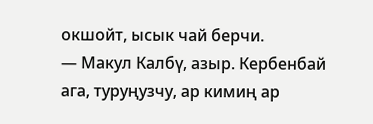окшойт, ысык чай берчи.
— Макул Калбү, азыр. Кербенбай ага, туруңузчу, ар кимиң ар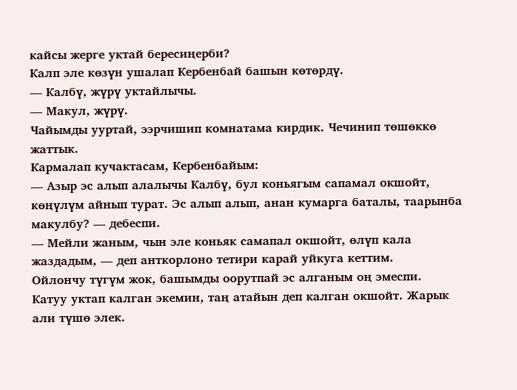кайсы жерге уктай бересиңерби?
Калп эле көзүн ушалап Кербенбай башын көтөрдү.
— Калбү, жүрү уктайлычы.
— Макул, жүрү.
Чайымды ууртай, ээрчишип комнатама кирдик. Чечинип төшөккө жаттык.
Кармалап кучактасам, Кербенбайым:
— Азыр эс алып алалычы Калбү, бул коньягым сапамал окшойт, көңүлүм айнып турат. Эс алып алып, анан кумарга баталы, таарынба макулбу? — дебеспи.
— Мейли жаным, чын эле коньяк самапал окшойт, өлүп кала жаздадым, — деп анткорлоно тетири карай уйкуга кеттим.
Ойлончу түгүм жок, башымды оорутпай эс алганым оң эмеспи.
Катуу уктап калган экемин, таң атайын деп калган окшойт. Жарык али түшө элек.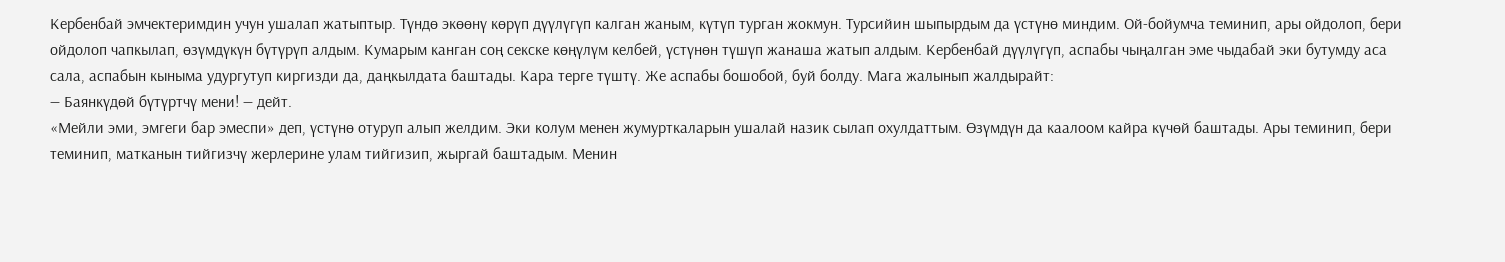Кербенбай эмчектеримдин учун ушалап жатыптыр. Түндө экөөнү көрүп дүүлүгүп калган жаным, күтүп турган жокмун. Турсийин шыпырдым да үстүнө миндим. Ой-бойумча теминип, ары ойдолоп, бери ойдолоп чапкылап, өзүмдүкүн бүтүрүп алдым. Кумарым канган соң секске көңүлүм келбей, үстүнөн түшүп жанаша жатып алдым. Кербенбай дүүлүгүп, аспабы чыңалган эме чыдабай эки бутумду аса сала, аспабын кыныма удургутуп киргизди да, даңкылдата баштады. Кара терге түштү. Же аспабы бошобой, буй болду. Мага жалынып жалдырайт:
— Баянкүдөй бүтүртчү мени! — дейт.
«Мейли эми, эмгеги бар эмеспи» деп, үстүнө отуруп алып желдим. Эки колум менен жумурткаларын ушалай назик сылап охулдаттым. Өзүмдүн да каалоом кайра күчөй баштады. Ары теминип, бери теминип, матканын тийгизчү жерлерине улам тийгизип, жыргай баштадым. Менин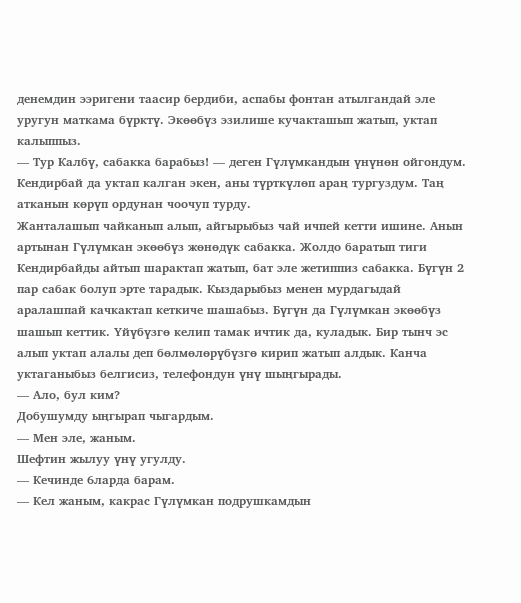денемдин ээригени таасир бердиби, аспабы фонтан атылгандай эле уругун маткама бүрктү. Экөөбүз эзилише кучакташып жатып, уктап калыппыз.
— Тур Калбү, сабакка барабыз! — деген Гүлүмкандын үнүнөн ойгондум.
Кендирбай да уктап калган экен, аны түрткүлөп араң тургуздум. Таң атканын көрүп ордунан чоочуп турду.
Жанталашып чайканып алып, айгырыбыз чай ичпей кетти ишине. Анын артынан Гүлүмкан экөөбүз жөнөдүк сабакка. Жолдо баратып тиги Кендирбайды айтып шарактап жатып, бат эле жетиппиз сабакка. Бүгүн 2 пар сабак болуп эрте тарадык. Кыздарыбыз менен мурдагыдай аралашпай качкактап кеткиче шашабыз. Бүгүн да Гүлүмкан экөөбүз шашып кеттик. Үйүбүзгө келип тамак ичтик да, куладык. Бир тынч эс алып уктап алалы деп бөлмөлөрүбүзгө кирип жатып алдык. Канча уктаганыбыз белгисиз, телефондун үнү шыңгырады.
— Ало, бул ким?
Добушумду ыңгырап чыгардым.
— Мен эле, жаным.
Шефтин жылуу үнү угулду.
— Кечинде 6ларда барам.
— Кел жаным, какрас Гүлүмкан подрушкамдын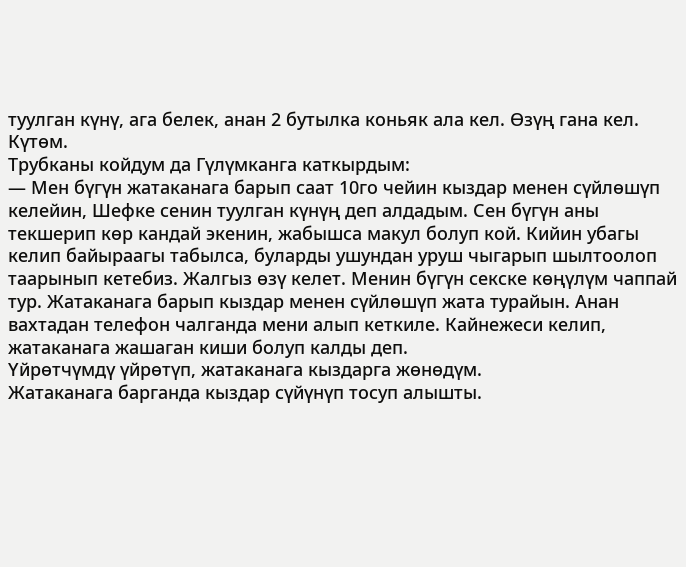туулган күнү, ага белек, анан 2 бутылка коньяк ала кел. Өзүң гана кел. Күтөм.
Трубканы койдум да Гүлүмканга каткырдым:
— Мен бүгүн жатаканага барып саат 10го чейин кыздар менен сүйлөшүп келейин, Шефке сенин туулган күнүң деп алдадым. Сен бүгүн аны текшерип көр кандай экенин, жабышса макул болуп кой. Кийин убагы келип байыраагы табылса, буларды ушундан уруш чыгарып шылтоолоп таарынып кетебиз. Жалгыз өзү келет. Менин бүгүн секске көңүлүм чаппай тур. Жатаканага барып кыздар менен сүйлөшүп жата турайын. Анан вахтадан телефон чалганда мени алып кеткиле. Кайнежеси келип, жатаканага жашаган киши болуп калды деп.
Үйрөтчүмдү үйрөтүп, жатаканага кыздарга жөнөдүм.
Жатаканага барганда кыздар сүйүнүп тосуп алышты.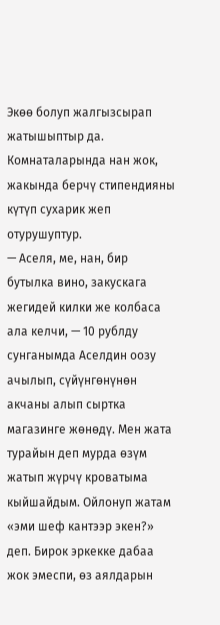Экөө болуп жалгызсырап жатышыптыр да. Комнаталарында нан жок, жакында берчү стипендияны күтүп сухарик жеп отурушуптур.
— Аселя, ме, нан, бир бутылка вино, закускага жегидей килки же колбаса ала келчи, — 10 рублду сунганымда Аселдин оозу ачылып, сүйүнгөнүнөн акчаны алып сыртка магазинге жөнөдү. Мен жата турайын деп мурда өзүм жатып жүрчү кроватыма кыйшайдым. Ойлонуп жатам «эми шеф кантээр экен?» деп. Бирок эркекке дабаа жок эмеспи, өз аялдарын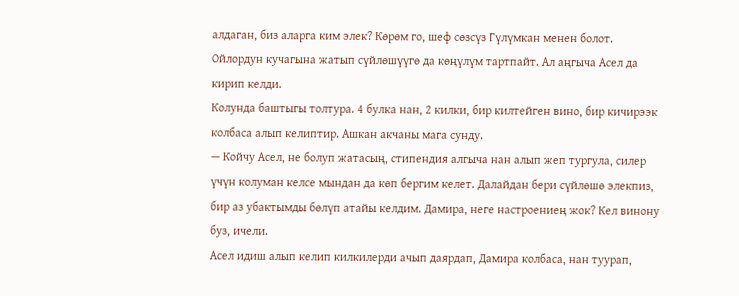алдаган, биз аларга ким элек? Көрөм го, шеф сөзсүз Гүлүмкан менен болот. Ойлордун кучагына жатып сүйлөшүүгө да көңүлүм тартпайт. Ал аңгыча Асел да кирип келди.
Колунда баштыгы толтура. 4 булка нан, 2 килки, бир килтейген вино, бир кичирээк колбаса алып келиптир. Ашкан акчаны мага сунду.
— Койчу Асел, не болуп жатасың, стипендия алгыча нан алып жеп тургула, силер үчүн колуман келсе мындан да көп бергим келет. Далайдан бери сүйлөшө элекпиз, бир аз убактымды бөлүп атайы келдим. Дамира, неге настроениең жок? Кел винону буз, ичели.
Асел идиш алып келип килкилерди ачып даярдап, Дамира колбаса, нан туурап,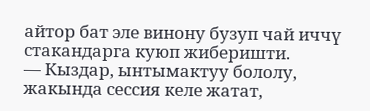айтор бат эле винону бузуп чай иччү стакандарга куюп жиберишти.
— Кыздар, ынтымактуу бололу, жакында сессия келе жатат,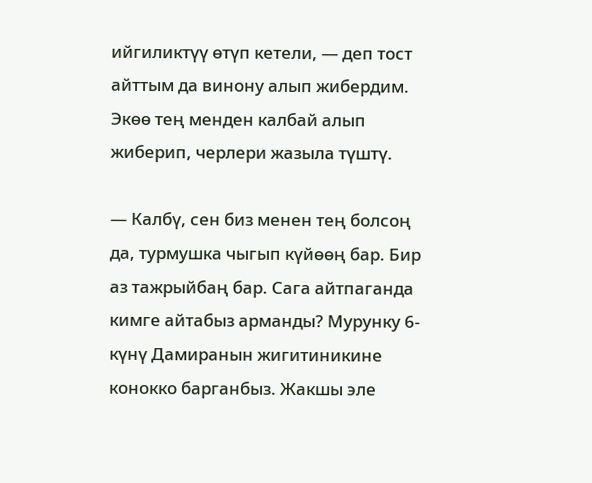ийгиликтүү өтүп кетели, — деп тост айттым да винону алып жибердим. Экөө тең менден калбай алып жиберип, черлери жазыла түштү.

— Калбү, сен биз менен тең болсоң да, турмушка чыгып күйөөң бар. Бир аз тажрыйбаң бар. Сага айтпаганда кимге айтабыз арманды? Мурунку 6-күнү Дамиранын жигитиникине конокко барганбыз. Жакшы эле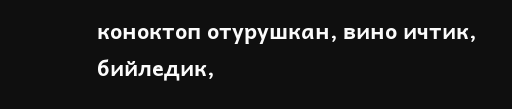коноктоп отурушкан, вино ичтик, бийледик,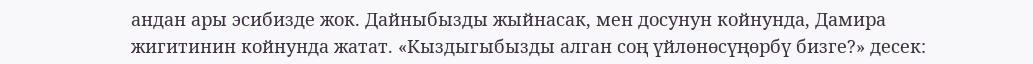андан ары эсибизде жок. Дайныбызды жыйнасак, мен досунун койнунда, Дамира жигитинин койнунда жатат. «Кыздыгыбызды алган соң үйлөнөсүңөрбү бизге?» десек: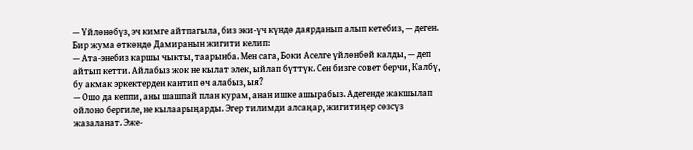— Үйлөнөбүз, эч кимге айтпагыла, биз эки-үч күндө даярданып алып кетебиз, — деген.
Бир жума өткөндө Дамиранын жигити келип:
— Ата-энебиз каршы чыкты, таарынба. Мен сага, Боки Аселге үйлөнбөй калды, — деп айтып кетти. Айлабыз жок не кылат элек, ыйлап бүттүк. Сен бизге совет берчи, Калбү, бу акмак эркектерден кантип өч алабыз, ыя?
— Ошо да кеппи, аны шашпай план курам, анан ишке ашырабыз. Адегенде жакшылап ойлоно бергиле, не кылаарыңарды. Эгер тилимди алсаңар, жигитиңер сөзсүз жазаланат. Эже-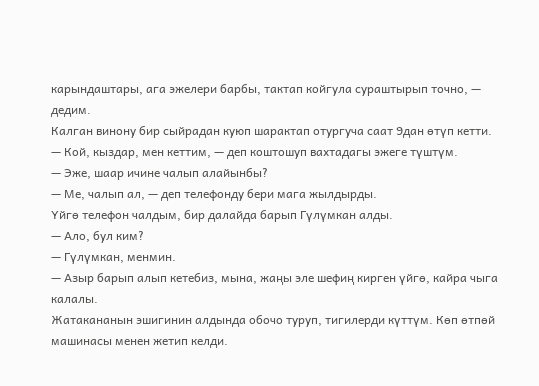карындаштары, ага эжелери барбы, тактап койгула сураштырып точно, — дедим.
Калган винону бир сыйрадан куюп шарактап отургуча саат 9дан өтүп кетти.
— Кой, кыздар, мен кеттим, — деп коштошуп вахтадагы эжеге түштүм.
— Эже, шаар ичине чалып алайынбы?
— Ме, чалып ал, — деп телефонду бери мага жылдырды.
Үйгө телефон чалдым, бир далайда барып Гүлүмкан алды.
— Ало, бул ким?
— Гүлүмкан, менмин.
— Азыр барып алып кетебиз, мына, жаңы эле шефиң кирген үйгө, кайра чыга калалы.
Жатакананын эшигинин алдында обочо туруп, тигилерди күттүм. Көп өтпөй машинасы менен жетип келди.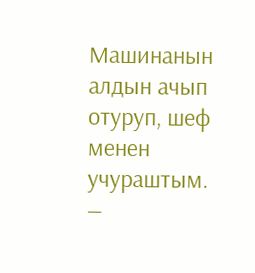Машинанын алдын ачып отуруп, шеф менен учураштым.
—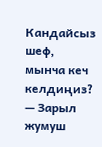Кандайсыз шеф, мынча кеч келдиңиз?
— Зарыл жумуш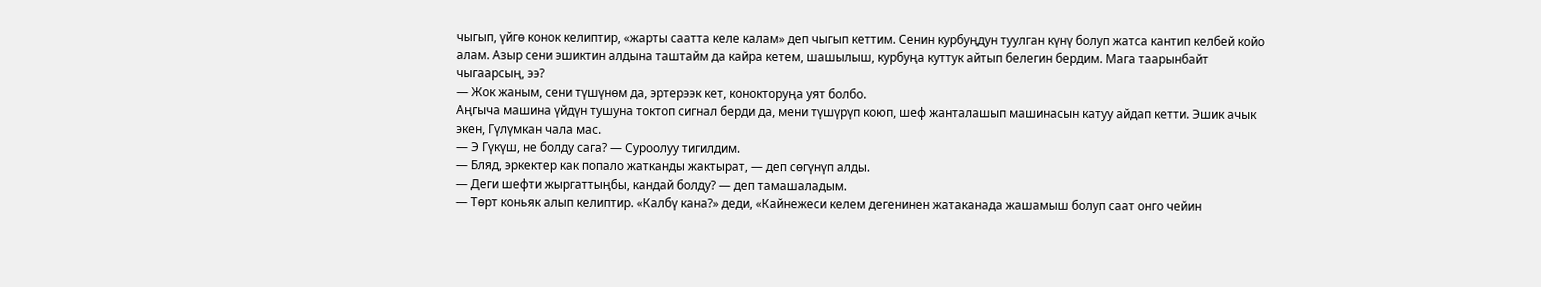чыгып, үйгө конок келиптир, «жарты саатта келе калам» деп чыгып кеттим. Сенин курбуңдун туулган күнү болуп жатса кантип келбей койо алам. Азыр сени эшиктин алдына таштайм да кайра кетем, шашылыш, курбуңа куттук айтып белегин бердим. Мага таарынбайт чыгаарсың, ээ?
— Жок жаным, сени түшүнөм да, эртерээк кет, конокторуңа уят болбо.
Аңгыча машина үйдүн тушуна токтоп сигнал берди да, мени түшүрүп коюп, шеф жанталашып машинасын катуу айдап кетти. Эшик ачык экен, Гүлүмкан чала мас.
— Э Гүкүш, не болду сага? — Суроолуу тигилдим.
— Бляд, эркектер как попало жатканды жактырат, — деп сөгүнүп алды.
— Деги шефти жыргаттыңбы, кандай болду? — деп тамашаладым.
— Төрт коньяк алып келиптир. «Калбү кана?» деди, «Кайнежеси келем дегенинен жатаканада жашамыш болуп саат онго чейин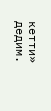кетти» дедим.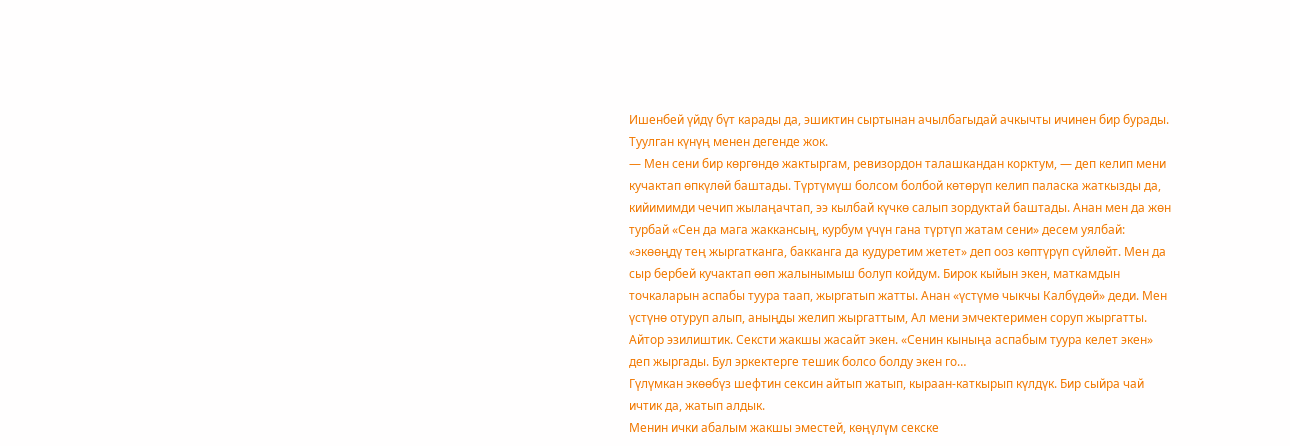Ишенбей үйдү бүт карады да, эшиктин сыртынан ачылбагыдай ачкычты ичинен бир бурады.
Туулган күнүң менен дегенде жок.
— Мен сени бир көргөндө жактыргам, ревизордон талашкандан корктум, — деп келип мени кучактап өпкүлөй баштады. Түртүмүш болсом болбой көтөрүп келип паласка жаткызды да, кийимимди чечип жылаңачтап, ээ кылбай күчкө салып зордуктай баштады. Анан мен да жөн турбай «Сен да мага жаккансың, курбум үчүн гана түртүп жатам сени» десем уялбай: «экөөңдү тең жыргатканга, бакканга да кудуретим жетет» деп ооз көптүрүп сүйлөйт. Мен да сыр бербей кучактап өөп жалынымыш болуп койдум. Бирок кыйын экен, маткамдын точкаларын аспабы туура таап, жыргатып жатты. Анан «үстүмө чыкчы Калбүдөй» деди. Мен үстүнө отуруп алып, аныңды желип жыргаттым, Ал мени эмчектеримен соруп жыргатты. Айтор эзилиштик. Сексти жакшы жасайт экен. «Сенин кыныңа аспабым туура келет экен» деп жыргады. Бул эркектерге тешик болсо болду экен го…
Гүлүмкан экөөбүз шефтин сексин айтып жатып, кыраан-каткырып күлдүк. Бир сыйра чай ичтик да, жатып алдык.
Менин ички абалым жакшы эместей, көңүлүм секске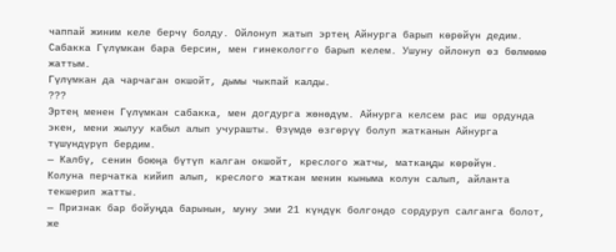чаппай жиним келе берчү болду. Ойлонуп жатып эртең Айнурга барып көрөйүн дедим. Сабакка Гүлүмкан бара берсин, мен гинекологго барып келем. Ушуну ойлонуп өз бөлмөмө жаттым.
Гүлүмкан да чарчаган окшойт, дымы чыкпай калды.
???
Эртең менен Гүлүмкан сабакка, мен догдурга жөнөдүм. Айнурга келсем рас иш ордунда экен, мени жылуу кабыл алып учурашты. Өзүмдө өзгөрүү болуп жатканын Айнурга түшүндүрүп бердим.
— Калбү, сенин боюңа бүтүп калган окшойт, креслого жатчы, маткаңды көрөйүн.
Колуна перчатка кийип алып, креслого жаткан менин кыныма колун салып, айланта текшерип жатты.
— Признак бар бойуңда барынын, муну эми 21 күндүк болгондо сордуруп салганга болот, же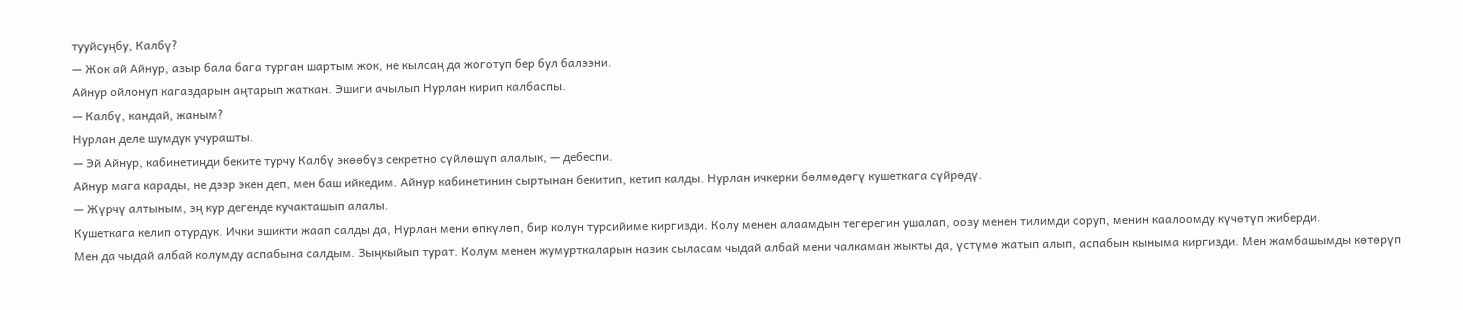тууйсуңбу, Калбү?
— Жок ай Айнур, азыр бала бага турган шартым жок, не кылсаң да жоготуп бер бул балээни.
Айнур ойлонуп кагаздарын аңтарып жаткан. Эшиги ачылып Нурлан кирип калбаспы.
— Калбү, кандай, жаным?
Нурлан деле шумдук учурашты.
— Эй Айнур, кабинетиңди беките турчу Калбү экөөбүз секретно сүйлөшүп алалык, — дебеспи.
Айнур мага карады, не дээр экен деп, мен баш ийкедим. Айнур кабинетинин сыртынан бекитип, кетип калды. Нурлан ичкерки бөлмөдөгү кушеткага сүйрөдү.
— Жүрчү алтыным, эң кур дегенде кучакташып алалы.
Кушеткага келип отурдук. Ички эшикти жаап салды да, Нурлан мени өпкүлөп, бир колун турсийиме киргизди. Колу менен алаамдын тегерегин ушалап, оозу менен тилимди соруп, менин каалоомду күчөтүп жиберди.
Мен да чыдай албай колумду аспабына салдым. Зыңкыйып турат. Колум менен жумурткаларын назик сыласам чыдай албай мени чалкаман жыкты да, үстүмө жатып алып, аспабын кыныма киргизди. Мен жамбашымды көтөрүп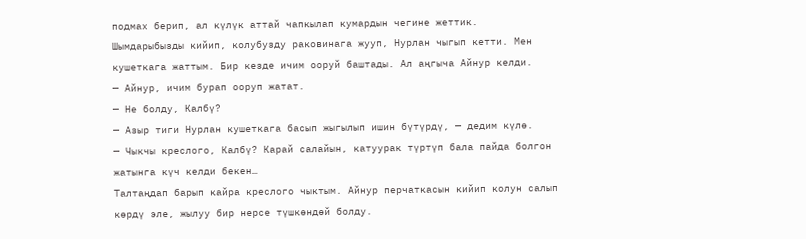подмах берип, ал күлүк аттай чапкылап кумардын чегине жеттик.
Шымдарыбызды кийип, колубузду раковинага жууп, Нурлан чыгып кетти. Мен кушеткага жаттым. Бир кезде ичим ооруй баштады. Ал аңгыча Айнур келди.
— Айнур, ичим бурап ооруп жатат.
— Не болду, Калбү?
— Азыр тиги Нурлан кушеткага басып жыгылып ишин бүтүрдү, — дедим күлө.
— Чыкчы креслого, Калбү? Карай салайын, катуурак түртүп бала пайда болгон жатынга күч келди бекен…
Талтаңдап барып кайра креслого чыктым. Айнур перчаткасын кийип колун салып көрдү эле, жылуу бир нерсе түшкөндөй болду.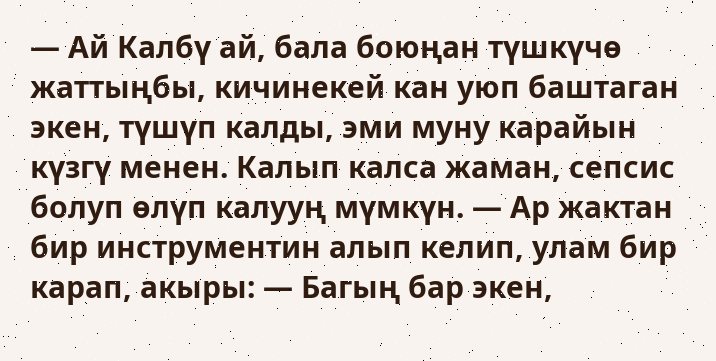— Ай Калбү ай, бала боюңан түшкүчө жаттыңбы, кичинекей кан уюп баштаган экен, түшүп калды, эми муну карайын күзгү менен. Калып калса жаман, сепсис болуп өлүп калууң мүмкүн. — Ар жактан бир инструментин алып келип, улам бир карап, акыры: — Багың бар экен,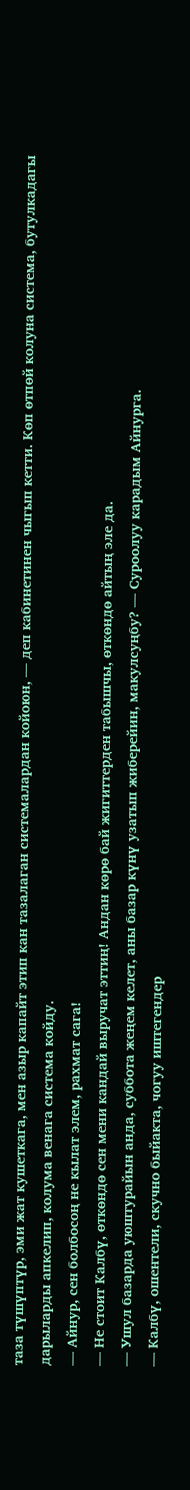таза түшүптүр, эми жат кушеткага, мен азыр капайт этип кан тазалаган системалардан койоюн, — деп кабинетинен чыгып кетти. Көп өтпөй колуна система, бутулкадагы дарыларды апкелип, колума венага система койду.
— Айнур, сен болбосоң не кылат элем, рахмат сага!
— Не стоит Калбү, өткөндө сен мени кандай выручат эттиң! Андан көрө бай жигиттерден табышчы, өткөндө айтың эле да.
— Ушул базарда уюштурайын анда, суббота жеңем келет, аны базар күнү узатып жиберейин, макулсуңбу? — Суроолуу карадым Айнурга.
— Калбү, ошентели, скучно быйакта, чогуу иштегендер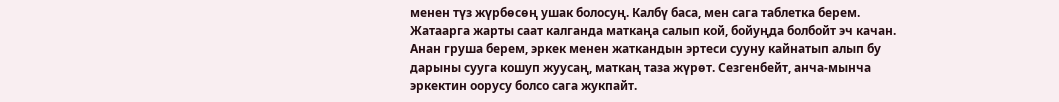менен түз жүрбөсөң ушак болосуң. Калбү баса, мен сага таблетка берем. Жатаарга жарты саат калганда маткаңа салып кой, бойуңда болбойт эч качан. Анан груша берем, эркек менен жаткандын эртеси сууну кайнатып алып бу дарыны сууга кошуп жуусаң, маткаң таза жүрөт. Сезгенбейт, анча-мынча эркектин оорусу болсо сага жукпайт.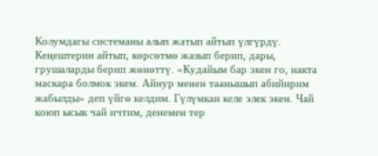Колумдагы системаны алып жатып айтып үлгүрдү.
Кеңештерин айтып, көрсөтмө жазып берип, дары, грушаларды берип жөнөттү. «Кудайым бар экен го, накта маскара болмок экем. Айнур менен таанышып абийирим жабылды» деп үйгө келдим. Гүлүмкан келе элек экен. Чай коюп ысык чай ичтим, денемен тер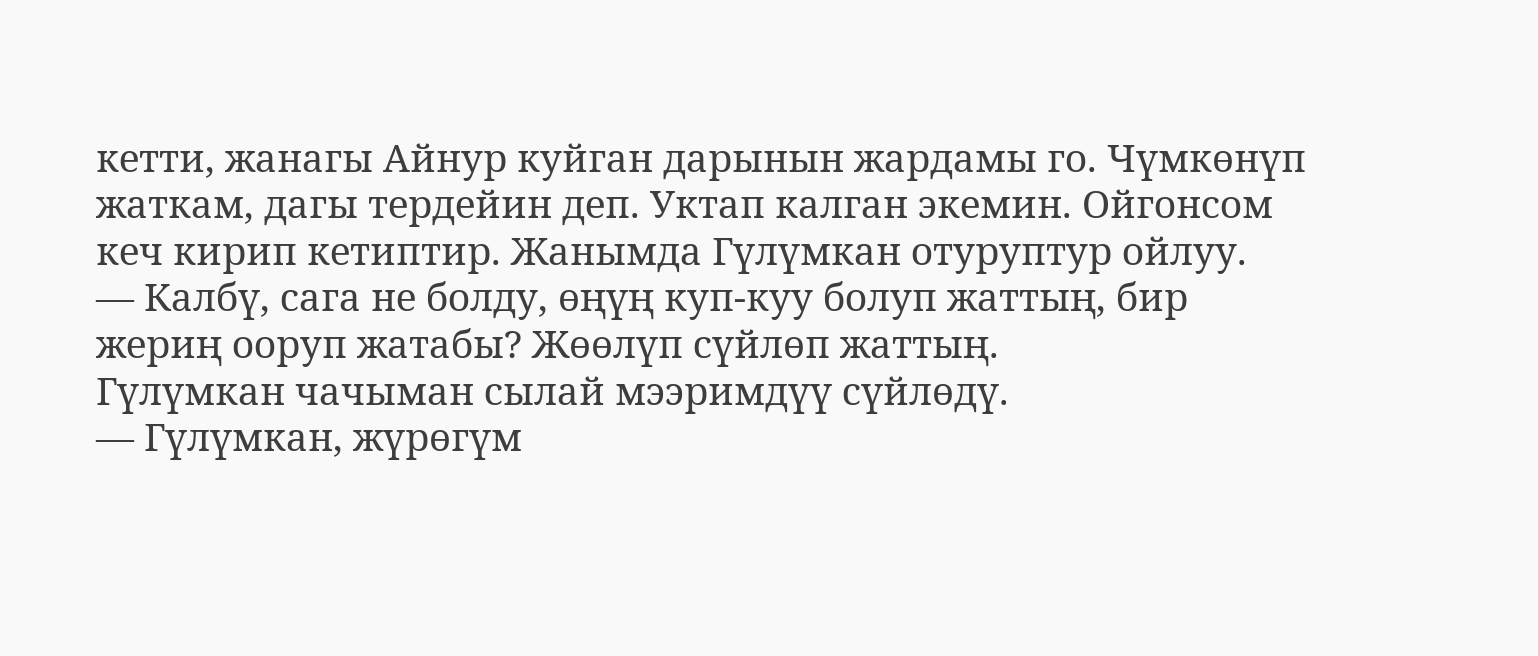кетти, жанагы Айнур куйган дарынын жардамы го. Чүмкөнүп жаткам, дагы тердейин деп. Уктап калган экемин. Ойгонсом кеч кирип кетиптир. Жанымда Гүлүмкан отуруптур ойлуу.
— Калбү, сага не болду, өңүң куп-куу болуп жаттың, бир жериң ооруп жатабы? Жөөлүп сүйлөп жаттың.
Гүлүмкан чачыман сылай мээримдүү сүйлөдү.
— Гүлүмкан, жүрөгүм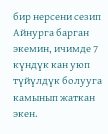бир нерсени сезип Айнурга барган экемин, ичимде 7 күндүк кан уюп түйүлдүк болууга камынып жаткан экен.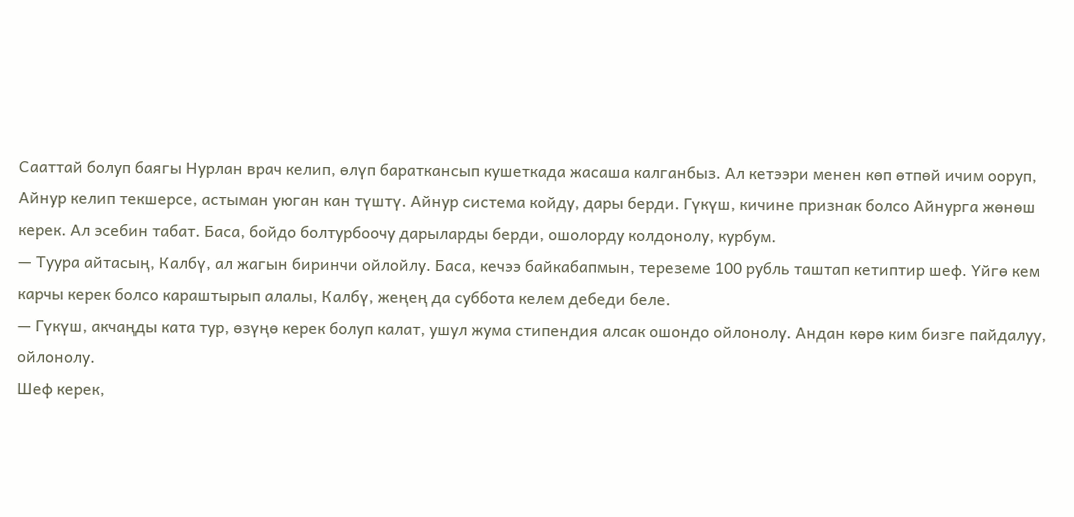Сааттай болуп баягы Нурлан врач келип, өлүп бараткансып кушеткада жасаша калганбыз. Ал кетээри менен көп өтпөй ичим ооруп, Айнур келип текшерсе, астыман уюган кан түштү. Айнур система койду, дары берди. Гүкүш, кичине признак болсо Айнурга жөнөш керек. Ал эсебин табат. Баса, бойдо болтурбоочу дарыларды берди, ошолорду колдонолу, курбум.
— Туура айтасың, Калбү, ал жагын биринчи ойлойлу. Баса, кечээ байкабапмын, тереземе 100 рубль таштап кетиптир шеф. Үйгө кем карчы керек болсо караштырып алалы, Калбү, жеңең да суббота келем дебеди беле.
— Гүкүш, акчаңды ката тур, өзүңө керек болуп калат, ушул жума стипендия алсак ошондо ойлонолу. Андан көрө ким бизге пайдалуу, ойлонолу.
Шеф керек,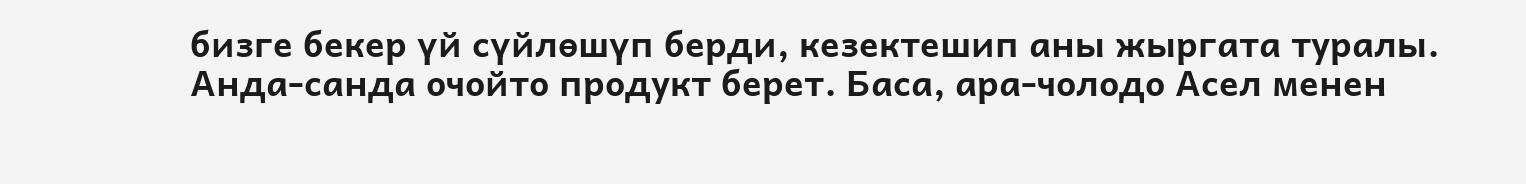бизге бекер үй сүйлөшүп берди, кезектешип аны жыргата туралы. Анда-санда очойто продукт берет. Баса, ара-чолодо Асел менен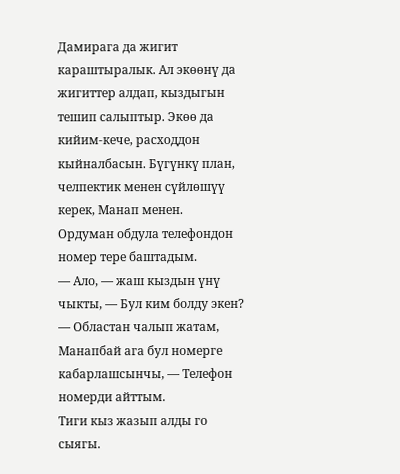Дамирага да жигит караштыралык. Ал экөөнү да жигиттер алдап, кыздыгын тешип салыптыр. Экөө да кийим-кече, расходдон кыйналбасын. Бүгүнкү план, челпектик менен сүйлөшүү керек, Манап менен.
Ордуман обдула телефондон номер тере баштадым.
— Ало, — жаш кыздын үнү чыкты, — Бул ким болду экен?
— Областан чалып жатам, Манапбай ага бул номерге кабарлашсынчы, — Телефон номерди айттым.
Тиги кыз жазып алды го сыягы.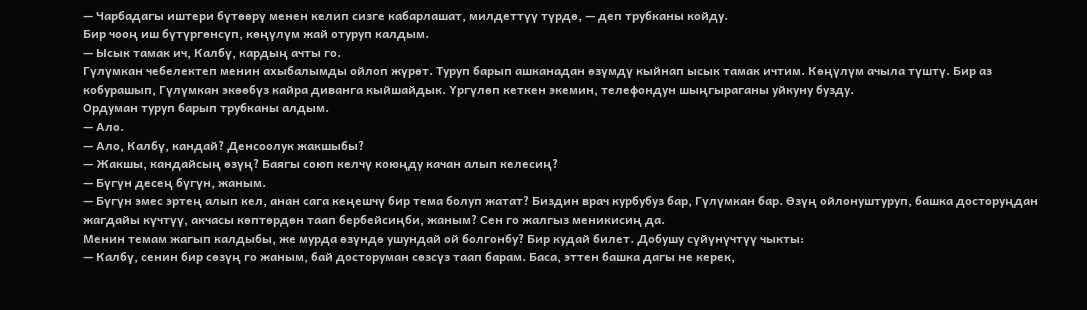— Чарбадагы иштери бүтөөрү менен келип сизге кабарлашат, милдеттүү түрдө, — деп трубканы койду.
Бир чооң иш бүтүргөнсүп, көңүлүм жай отуруп калдым.
— Ысык тамак ич, Калбү, кардың ачты го.
Гүлүмкан чебелектеп менин ахыбалымды ойлоп жүрөт. Туруп барып ашканадан өзүмдү кыйнап ысык тамак ичтим. Көңүлүм ачыла түштү. Бир аз кобурашып, Гүлүмкан экөөбүз кайра диванга кыйшайдык. Үргүлөп кеткен экемин, телефондун шыңгыраганы уйкуну бузду.
Ордуман туруп барып трубканы алдым.
— Ало.
— Ало, Калбү, кандай? Денсоолук жакшыбы?
— Жакшы, кандайсың өзүң? Баягы союп келчү коюңду качан алып келесиң?
— Бүгүн десең бүгүн, жаным.
— Бүгүн эмес эртең алып кел, анан сага кеңешчү бир тема болуп жатат? Биздин врач курбубуз бар, Гүлүмкан бар. Өзүң ойлонуштуруп, башка досторуңдан жагдайы күчтүү, акчасы көптөрдөн таап бербейсиңби, жаным? Сен го жалгыз меникисиң да.
Менин темам жагып калдыбы, же мурда өзүндө ушундай ой болгонбу? Бир кудай билет. Добушу сүйүнүчтүү чыкты:
— Калбү, сенин бир сөзүң го жаным, бай досторуман сөзсүз таап барам. Баса, эттен башка дагы не керек,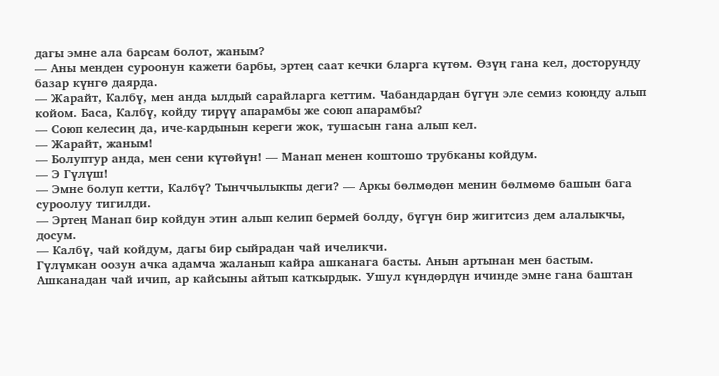дагы эмне ала барсам болот, жаным?
— Аны менден суроонун кажети барбы, эртең саат кечки 6ларга күтөм. Өзүң гана кел, досторуңду базар күнгө даярда.
— Жарайт, Калбү, мен анда ылдый сарайларга кеттим. Чабандардан бүгүн эле семиз коюңду алып койом. Баса, Калбү, койду тирүү апарамбы же союп апарамбы?
— Союп келесиң да, иче-кардынын кереги жок, тушасын гана алып кел.
— Жарайт, жаным!
— Болуптур анда, мен сени күтөйүн! — Манап менен коштошо трубканы койдум.
— Э Гүлүш!
— Эмне болуп кетти, Калбү? Тынччылыкпы деги? — Аркы бөлмөдөн менин бөлмөмө башын бага суроолуу тигилди.
— Эртең Манап бир койдун этин алып келип бермей болду, бүгүн бир жигитсиз дем алалыкчы, досум.
— Калбү, чай койдум, дагы бир сыйрадан чай ичеликчи.
Гүлүмкан оозун ачка адамча жаланып кайра ашканага басты. Анын артынан мен бастым.
Ашканадан чай ичип, ар кайсыны айтып каткырдык. Ушул күндөрдүн ичинде эмне гана баштан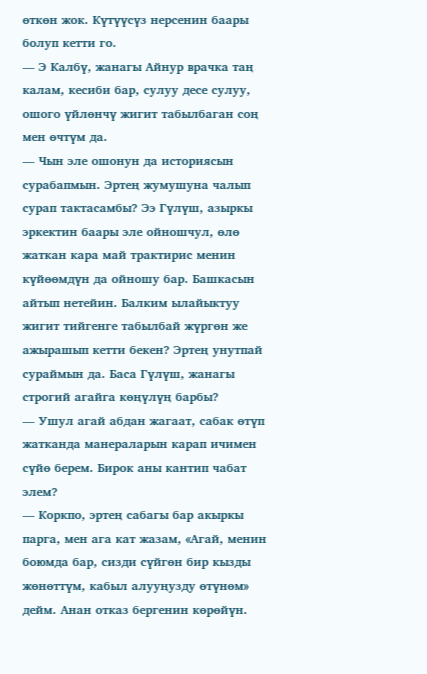өткөн жок. Күтүүсүз нерсенин баары болуп кетти го.
— Э Калбү, жанагы Айнур врачка таң калам, кесиби бар, сулуу десе сулуу, ошого үйлөнчү жигит табылбаган соң мен өчтүм да.
— Чын эле ошонун да историясын сурабапмын. Эртең жумушуна чалып сурап тактасамбы? Ээ Гүлүш, азыркы эркектин баары эле ойношчул, өлө жаткан кара май трактирис менин күйөөмдүн да ойношу бар. Башкасын айтып нетейин. Балким ылайыктуу жигит тийгенге табылбай жүргөн же ажырашып кетти бекен? Эртең унутпай сураймын да. Баса Гүлүш, жанагы строгий агайга көңүлүң барбы?
— Ушул агай абдан жагаат, сабак өтүп жатканда манераларын карап ичимен сүйө берем. Бирок аны кантип чабат элем?
— Коркпо, эртең сабагы бар акыркы парга, мен ага кат жазам, «Агай, менин боюмда бар, сизди сүйгөн бир кызды жөнөттүм, кабыл алууңузду өтүнөм» дейм. Анан отказ бергенин көрөйүн.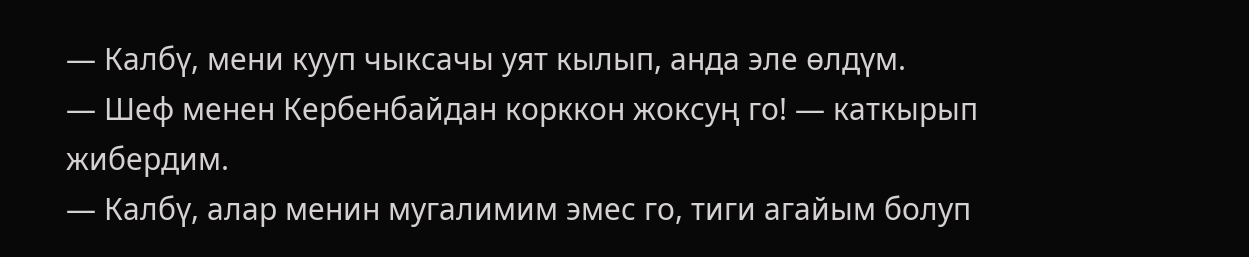— Калбү, мени кууп чыксачы уят кылып, анда эле өлдүм.
— Шеф менен Кербенбайдан корккон жоксуң го! — каткырып жибердим.
— Калбү, алар менин мугалимим эмес го, тиги агайым болуп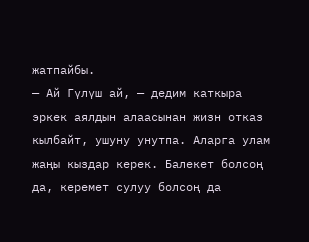жатпайбы.
— Ай Гүлүш ай, — дедим каткыра эркек аялдын алаасынан жизн отказ кылбайт, ушуну унутпа. Аларга улам жаңы кыздар керек. Балекет болсоң да, керемет сулуу болсоң да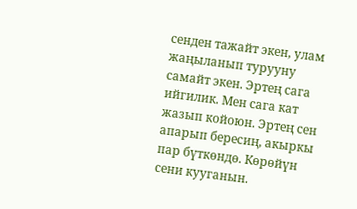сенден тажайт экен, улам жаңыланып турууну самайт экен. Эртең сага ийгилик. Мен сага кат жазып койоюн. Эртең сен апарып бересиң, акыркы пар бүткөндө. Көрөйүн сени кууганын.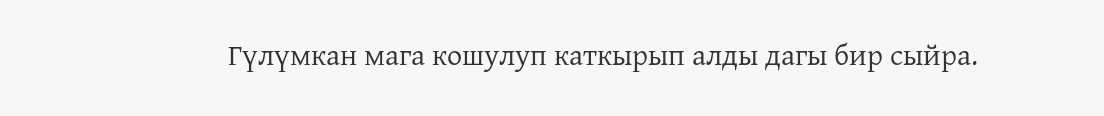Гүлүмкан мага кошулуп каткырып алды дагы бир сыйра.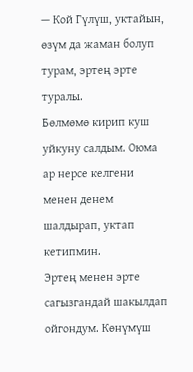— Кой Гүлүш, уктайын, өзүм да жаман болуп турам, эртең эрте туралы.
Бөлмөмө кирип куш уйкуну салдым. Оюма ар нерсе келгени менен денем шалдырап, уктап кетипмин.
Эртең менен эрте сагызгандай шакылдап ойгондум. Көнүмүш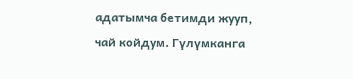адатымча бетимди жууп, чай койдум. Гүлүмканга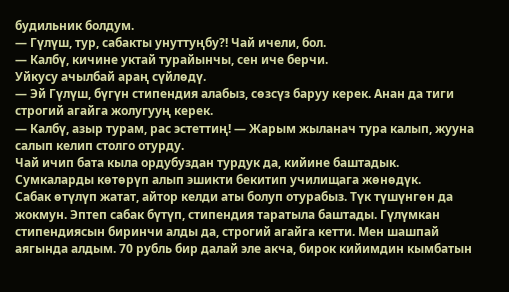будильник болдум.
— Гүлүш, тур, сабакты унуттуңбу?! Чай ичели, бол.
— Калбү, кичине уктай турайынчы, сен иче берчи.
Уйкусу ачылбай араң сүйлөдү.
— Эй Гүлүш, бүгүн стипендия алабыз, сөзсүз баруу керек. Анан да тиги строгий агайга жолугууң керек.
— Калбү, азыр турам, рас эстеттиң! — Жарым жыланач тура калып, жууна салып келип столго отурду.
Чай ичип бата кыла ордубуздан турдук да, кийине баштадык. Сумкаларды көтөрүп алып эшикти бекитип училищага жөнөдүк.
Сабак өтүлүп жатат, айтор келди аты болуп отурабыз. Түк түшүнгөн да жокмун. Эптеп сабак бүтүп, стипендия таратыла баштады. Гүлүмкан стипендиясын биринчи алды да, строгий агайга кетти. Мен шашпай аягында алдым. 70 рубль бир далай эле акча, бирок кийимдин кымбатын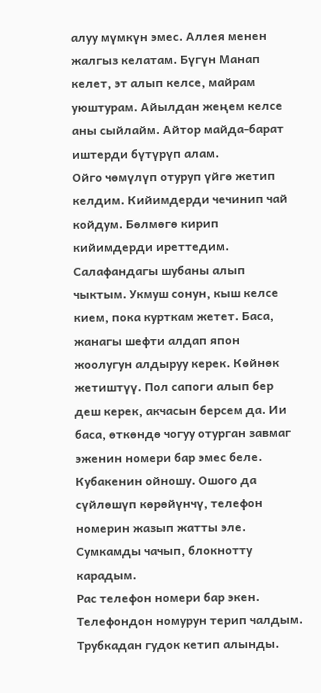алуу мүмкүн эмес. Аллея менен жалгыз келатам. Бүгүн Манап келет, эт алып келсе, майрам уюштурам. Айылдан жеңем келсе аны сыйлайм. Айтор майда-барат иштерди бүтүрүп алам.
Ойго чөмүлүп отуруп үйгө жетип келдим. Кийимдерди чечинип чай койдум. Бөлмөгө кирип кийимдерди иреттедим. Салафандагы шубаны алып чыктым. Укмуш сонун, кыш келсе кием, пока курткам жетет. Баса, жанагы шефти алдап япон жоолугун алдыруу керек. Көйнөк жетиштүү. Пол сапоги алып бер деш керек, акчасын берсем да. Ии баса, өткөндө чогуу отурган завмаг эженин номери бар эмес беле. Кубакенин ойношу. Ошого да сүйлөшүп көрөйүнчү, телефон номерин жазып жатты эле. Сумкамды чачып, блокнотту карадым.
Рас телефон номери бар экен.
Телефондон номурун терип чалдым. Трубкадан гудок кетип алынды.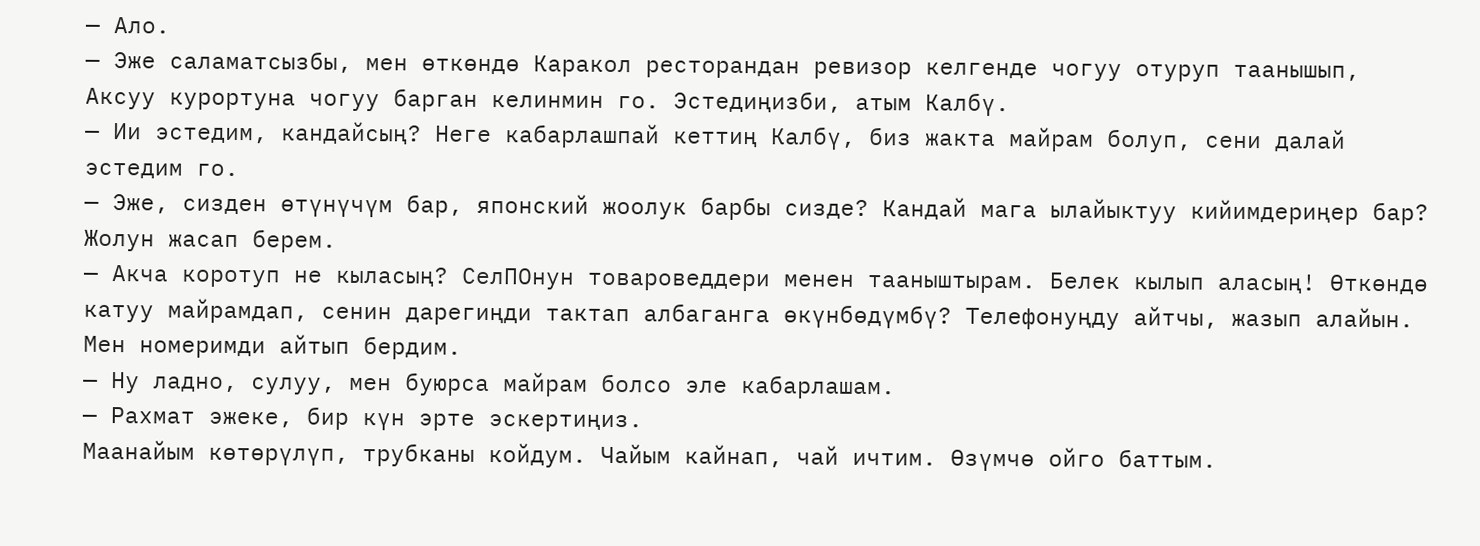— Ало.
— Эже саламатсызбы, мен өткөндө Каракол ресторандан ревизор келгенде чогуу отуруп таанышып, Аксуу курортуна чогуу барган келинмин го. Эстедиңизби, атым Калбү.
— Ии эстедим, кандайсың? Неге кабарлашпай кеттиң Калбү, биз жакта майрам болуп, сени далай эстедим го.
— Эже, сизден өтүнүчүм бар, японский жоолук барбы сизде? Кандай мага ылайыктуу кийимдериңер бар? Жолун жасап берем.
— Акча коротуп не кыласың? СелПОнун товароведдери менен тааныштырам. Белек кылып аласың! Өткөндө катуу майрамдап, сенин дарегиңди тактап албаганга өкүнбөдүмбү? Телефонуңду айтчы, жазып алайын.
Мен номеримди айтып бердим.
— Ну ладно, сулуу, мен буюрса майрам болсо эле кабарлашам.
— Рахмат эжеке, бир күн эрте эскертиңиз.
Маанайым көтөрүлүп, трубканы койдум. Чайым кайнап, чай ичтим. Өзүмчө ойго баттым.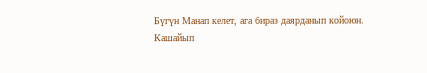Бүгүн Манап келет, ага бираз даярданып койоюн.
Кашайып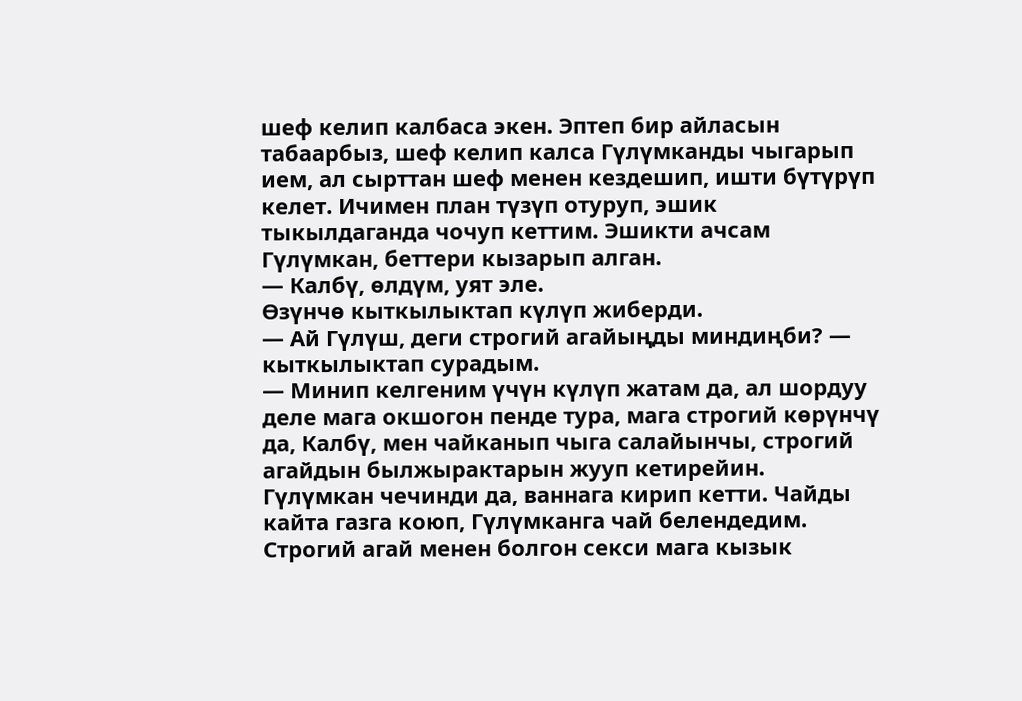шеф келип калбаса экен. Эптеп бир айласын табаарбыз, шеф келип калса Гүлүмканды чыгарып ием, ал сырттан шеф менен кездешип, ишти бүтүрүп келет. Ичимен план түзүп отуруп, эшик тыкылдаганда чочуп кеттим. Эшикти ачсам Гүлүмкан, беттери кызарып алган.
— Калбү, өлдүм, уят эле.
Өзүнчө кыткылыктап күлүп жиберди.
— Ай Гүлүш, деги строгий агайыңды миндиңби? — кыткылыктап сурадым.
— Минип келгеним үчүн күлүп жатам да, ал шордуу деле мага окшогон пенде тура, мага строгий көрүнчү да, Калбү, мен чайканып чыга салайынчы, строгий агайдын былжырактарын жууп кетирейин.
Гүлүмкан чечинди да, ваннага кирип кетти. Чайды кайта газга коюп, Гүлүмканга чай белендедим. Строгий агай менен болгон секси мага кызык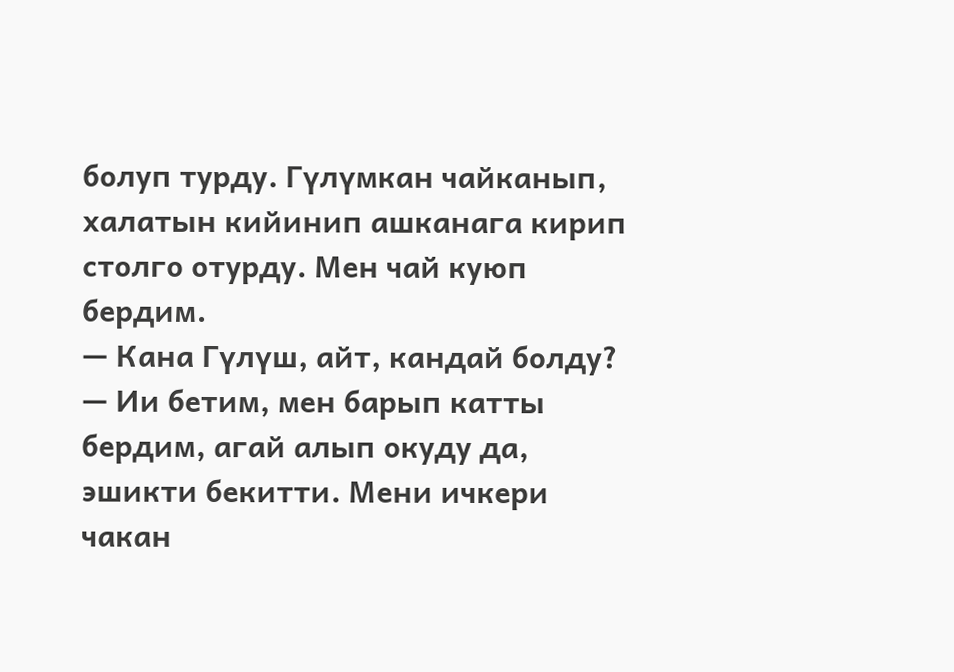болуп турду. Гүлүмкан чайканып, халатын кийинип ашканага кирип столго отурду. Мен чай куюп бердим.
— Кана Гүлүш, айт, кандай болду?
— Ии бетим, мен барып катты бердим, агай алып окуду да, эшикти бекитти. Мени ичкери чакан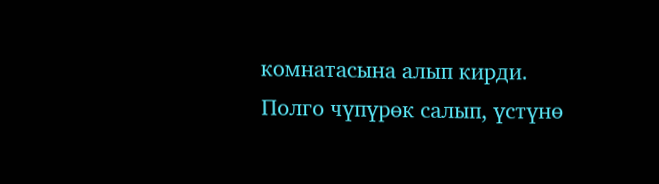комнатасына алып кирди. Полго чүпүрөк салып, үстүнө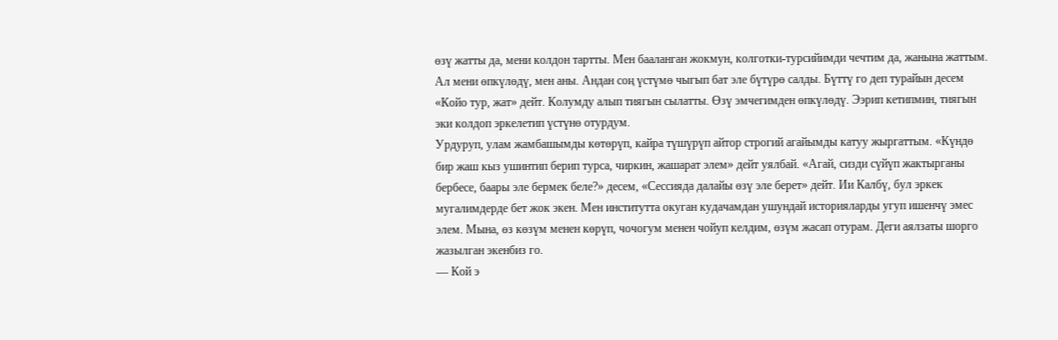өзү жатты да, мени колдон тартты. Мен бааланган жокмун, колготки-турсийимди чечтим да, жанына жаттым. Ал мени өпкүлөдү, мен аны. Андан соң үстүмө чыгып бат эле бүтүрө салды. Бүттү го деп турайын десем «Койо тур, жат» дейт. Колумду алып тиягын сылатты. Өзү эмчегимден өпкүлөдү. Ээрип кетипмин, тиягын эки колдоп эркелетип үстүнө отурдум.
Урдуруп, улам жамбашымды көтөрүп, кайра түшүрүп айтор строгий агайымды катуу жыргаттым. «Күндө бир жаш кыз ушинтип берип турса, чиркин, жашарат элем» дейт уялбай. «Агай, сизди сүйүп жактырганы бербесе, баары эле бермек беле?» десем, «Сессияда далайы өзү эле берет» дейт. Ии Калбү, бул эркек мугалимдерде бет жок экен. Мен институтта окуган кудачамдан ушундай историяларды угуп ишенчү эмес элем. Мына, өз көзүм менен көрүп, чочогум менен чойуп келдим, өзүм жасап отурам. Деги аялзаты шорго жазылган экенбиз го.
— Кой э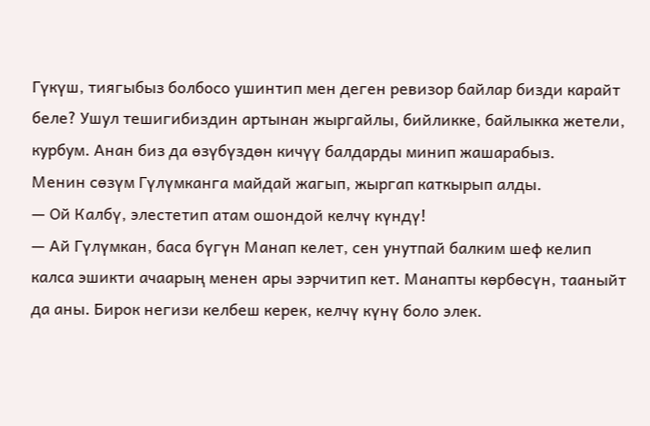Гүкүш, тиягыбыз болбосо ушинтип мен деген ревизор байлар бизди карайт беле? Ушул тешигибиздин артынан жыргайлы, бийликке, байлыкка жетели, курбум. Анан биз да өзүбүздөн кичүү балдарды минип жашарабыз.
Менин сөзүм Гүлүмканга майдай жагып, жыргап каткырып алды.
— Ой Калбү, элестетип атам ошондой келчү күндү!
— Ай Гүлүмкан, баса бүгүн Манап келет, сен унутпай балким шеф келип калса эшикти ачаарың менен ары ээрчитип кет. Манапты көрбөсүн, тааныйт да аны. Бирок негизи келбеш керек, келчү күнү боло элек.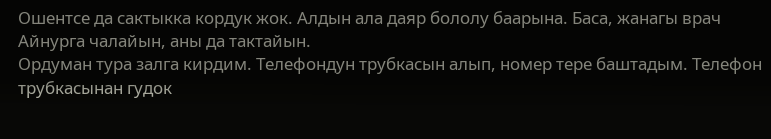Ошентсе да сактыкка кордук жок. Алдын ала даяр бололу баарына. Баса, жанагы врач Айнурга чалайын, аны да тактайын.
Ордуман тура залга кирдим. Телефондун трубкасын алып, номер тере баштадым. Телефон трубкасынан гудок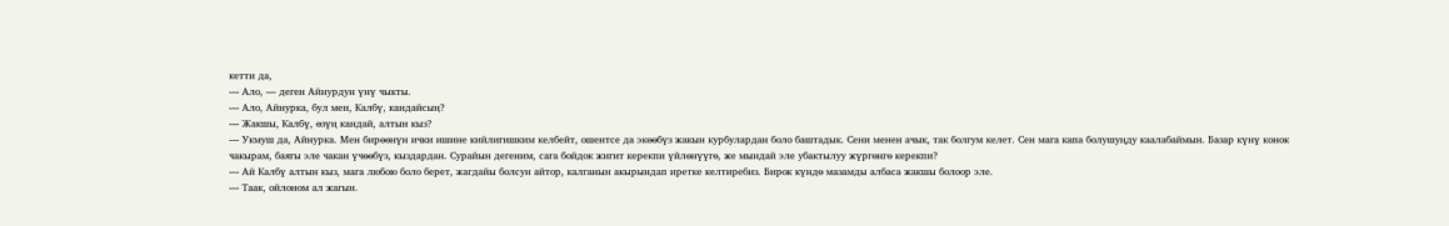кетти да,
— Ало, — деген Айнурдун үнү чыкты.
— Ало, Айнурка, бул мен, Калбү, кандайсың?
— Жакшы, Калбү, өзүң кандай, алтын кыз?
— Укмуш да, Айнурка. Мен бирөөнүн ички ишине кийлигишким келбейт, ошентсе да экөөбүз жакын курбулардан боло баштадык. Сени менен ачык, так болгум келет. Сен мага капа болушуңду каалабаймын. Базар күнү конок чакырам, баягы эле чакан үчөөбүз, кыздардан. Сурайын дегеним, сага бойдок жигит керекпи үйлөнүүгө, же мындай эле убактылуу жүргөнгө керекпи?
— Ай Калбү алтын кыз, мага любою боло берет, жагдайы болсун айтор, калганын акырындап иретке келтиребиз. Бирок күндө мазамды албаса жакшы болоор эле.
— Таак, ойлоном ал жагын.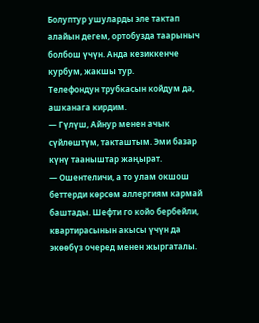Болуптур ушуларды эле тактап алайын дегем, ортобузда таарыныч болбош үчүн. Анда кезиккенче курбум, жакшы тур.
Телефондун трубкасын койдум да, ашканага кирдим.
— Гүлүш, Айнур менен ачык сүйлөштүм, такташтым. Эми базар күнү тааныштар жаңырат.
— Ошентеличи, а то улам окшош беттерди көрсөм аллергиям кармай баштады. Шефти го койо бербейли, квартирасынын акысы үчүн да экөөбүз очеред менен жыргаталы.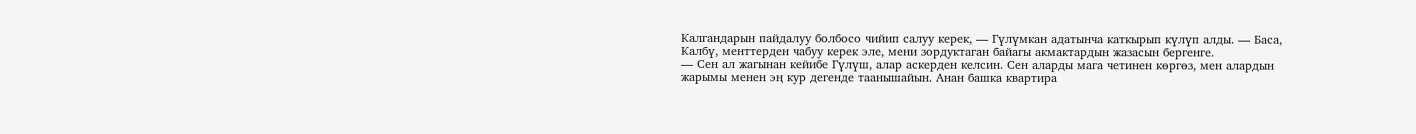Калгандарын пайдалуу болбосо чийип салуу керек, — Гүлүмкан адатынча каткырып күлүп алды. — Баса, Калбү, менттерден чабуу керек эле, мени зордуктаган байагы акмактардын жазасын бергенге.
— Сен ал жагынан кейибе Гүлүш, алар аскерден келсин. Сен аларды мага четинен көргөз, мен алардын жарымы менен эң кур дегенде таанышайын. Анан башка квартира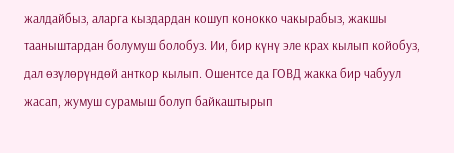жалдайбыз, аларга кыздардан кошуп конокко чакырабыз, жакшы тааныштардан болумуш болобуз. Ии, бир күнү эле крах кылып койобуз, дал өзүлөрүндөй анткор кылып. Ошентсе да ГОВД жакка бир чабуул жасап, жумуш сурамыш болуп байкаштырып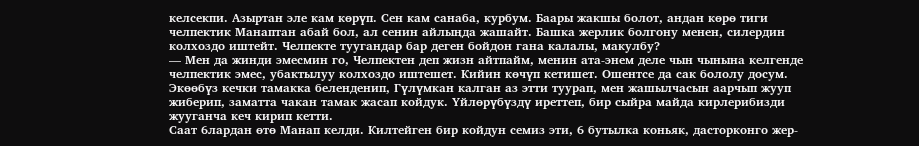келсекпи. Азыртан эле кам көрүп. Сен кам санаба, курбум. Баары жакшы болот, андан көрө тиги челпектик Манаптан абай бол, ал сенин айлыңда жашайт. Башка жерлик болгону менен, силердин колхоздо иштейт. Челпекте туугандар бар деген бойдон гана калалы, макулбу?
— Мен да жинди эмесмин го, Челпектен деп жизн айтпайм, менин ата-энем деле чын чынына келгенде челпектик эмес, убактылуу колхоздо иштешет. Кийин көчүп кетишет. Ошентсе да сак бололу досум.
Экөөбүз кечки тамакка беленденип, Гүлүмкан калган аз этти туурап, мен жашылчасын аарчып жууп жиберип, заматта чакан тамак жасап койдук. Үйлөрүбүздү иреттеп, бир сыйра майда кирлерибизди жууганча кеч кирип кетти.
Саат 6лардан өтө Манап келди. Килтейген бир койдун семиз эти, 6 бутылка коньяк, дасторконго жер-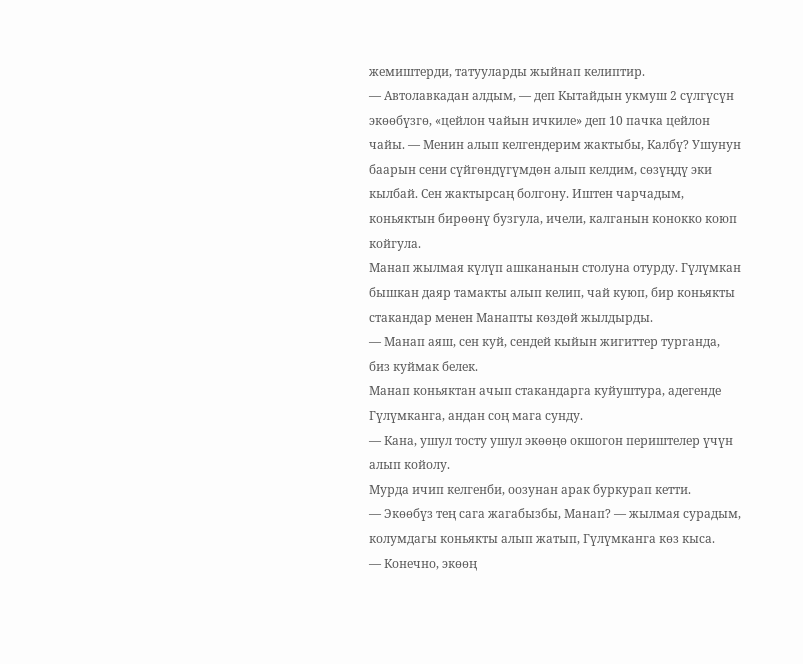жемиштерди, татууларды жыйнап келиптир.
— Автолавкадан алдым, — деп Кытайдын укмуш 2 сүлгүсүн экөөбүзгө, «цейлон чайын ичкиле» деп 10 пачка цейлон чайы. — Менин алып келгендерим жактыбы, Калбү? Ушунун баарын сени сүйгөндүгүмдөн алып келдим, сөзүңдү эки кылбай. Сен жактырсаң болгону. Иштен чарчадым, коньяктын бирөөнү бузгула, ичели, калганын конокко коюп койгула.
Манап жылмая күлүп ашкананын столуна отурду. Гүлүмкан бышкан даяр тамакты алып келип, чай куюп, бир коньякты стакандар менен Манапты көздөй жылдырды.
— Манап аяш, сен куй, сендей кыйын жигиттер турганда, биз куймак белек.
Манап коньяктан ачып стакандарга куйуштура, адегенде Гүлүмканга, андан соң мага сунду.
— Кана, ушул тосту ушул экөөңө окшогон периштелер үчүн алып койолу.
Мурда ичип келгенби, оозунан арак буркурап кетти.
— Экөөбүз тең сага жагабызбы, Манап? — жылмая сурадым, колумдагы коньякты алып жатып, Гүлүмканга көз кыса.
— Конечно, экөөң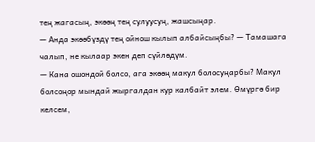тең жагасың, экөөң тең сулуусуң, жашсыңар.
— Анда экөөбүздү тең ойнош кылып албайсыңбы? — Тамашага чалып, не кылаар экен деп сүйлөдүм.
— Кана ошондой болсо, ага экөөң макул болосуңарбы? Макул болсоңор мындай жыргалдан кур калбайт элем. Өмүргө бир келсем,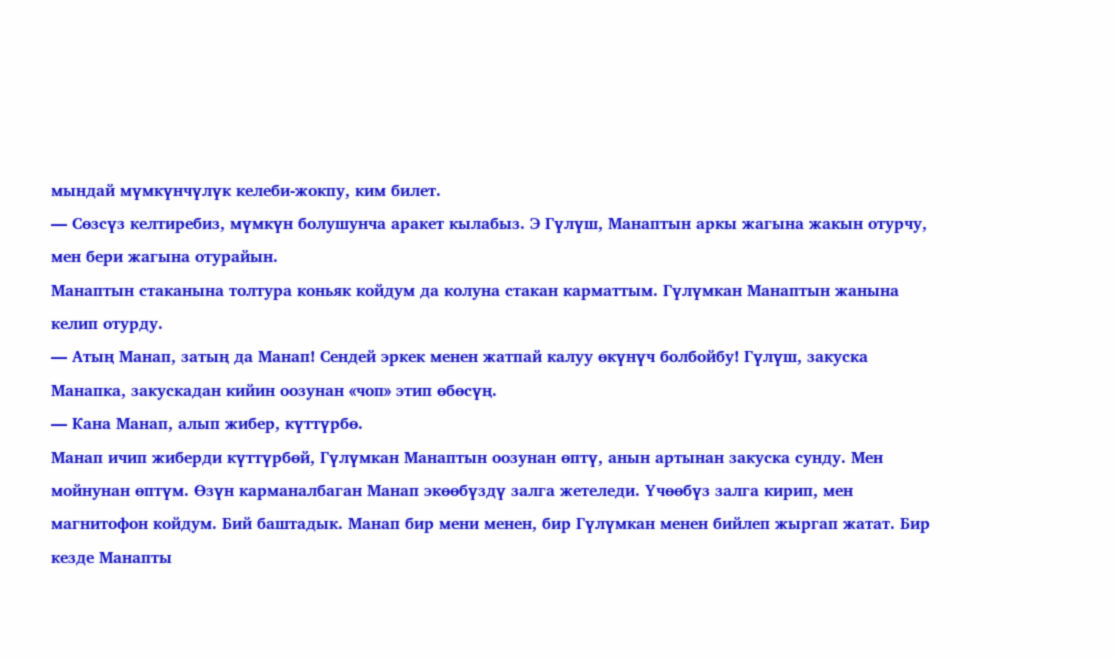мындай мүмкүнчүлүк келеби-жокпу, ким билет.
— Сөзсүз келтиребиз, мүмкүн болушунча аракет кылабыз. Э Гүлүш, Манаптын аркы жагына жакын отурчу, мен бери жагына отурайын.
Манаптын стаканына толтура коньяк койдум да колуна стакан карматтым. Гүлүмкан Манаптын жанына келип отурду.
— Атың Манап, затың да Манап! Сендей эркек менен жатпай калуу өкүнүч болбойбу! Гүлүш, закуска Манапка, закускадан кийин оозунан «чоп» этип өбөсүң.
— Кана Манап, алып жибер, күттүрбө.
Манап ичип жиберди күттүрбөй, Гүлүмкан Манаптын оозунан өптү, анын артынан закуска сунду. Мен мойнунан өптүм. Өзүн карманалбаган Манап экөөбүздү залга жетеледи. Үчөөбүз залга кирип, мен магнитофон койдум. Бий баштадык. Манап бир мени менен, бир Гүлүмкан менен бийлеп жыргап жатат. Бир кезде Манапты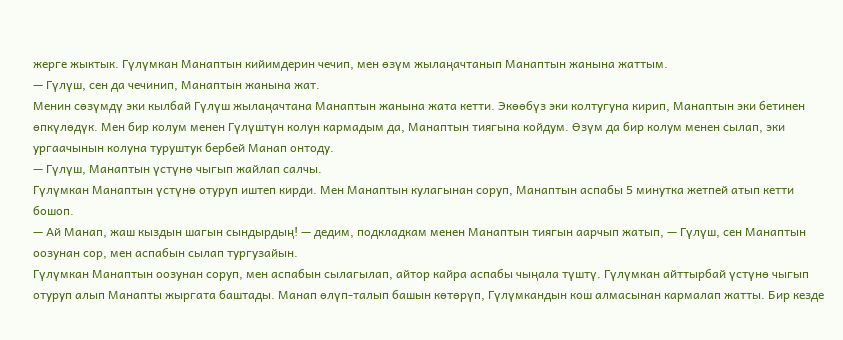жерге жыктык. Гүлүмкан Манаптын кийимдерин чечип, мен өзүм жылаңачтанып Манаптын жанына жаттым.
— Гүлүш, сен да чечинип, Манаптын жанына жат.
Менин сөзүмдү эки кылбай Гүлүш жылаңачтана Манаптын жанына жата кетти. Экөөбүз эки колтугуна кирип, Манаптын эки бетинен өпкүлөдүк. Мен бир колум менен Гүлүштүн колун кармадым да, Манаптын тиягына койдум. Өзүм да бир колум менен сылап, эки ургаачынын колуна туруштук бербей Манап онтоду.
— Гүлүш, Манаптын үстүнө чыгып жайлап салчы.
Гүлүмкан Манаптын үстүнө отуруп иштеп кирди. Мен Манаптын кулагынан соруп, Манаптын аспабы 5 минутка жетпей атып кетти бошоп.
— Ай Манап, жаш кыздын шагын сындырдың! — дедим, подкладкам менен Манаптын тиягын аарчып жатып, — Гүлүш, сен Манаптын оозунан сор, мен аспабын сылап тургузайын.
Гүлүмкан Манаптын оозунан соруп, мен аспабын сылагылап, айтор кайра аспабы чыңала түштү. Гүлүмкан айттырбай үстүнө чыгып отуруп алып Манапты жыргата баштады. Манап өлүп-талып башын көтөрүп, Гүлүмкандын кош алмасынан кармалап жатты. Бир кезде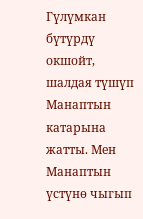Гүлүмкан бүтүрдү окшойт, шалдая түшүп Манаптын катарына жатты. Мен Манаптын үстүнө чыгып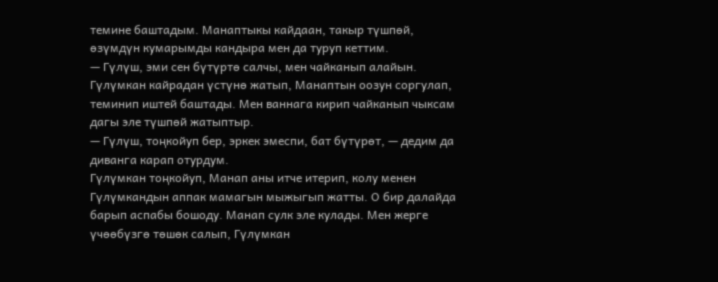темине баштадым. Манаптыкы кайдаан, такыр түшпөй, өзүмдүн кумарымды кандыра мен да туруп кеттим.
— Гүлүш, эми сен бүтүртө салчы, мен чайканып алайын.
Гүлүмкан кайрадан үстүнө жатып, Манаптын оозун соргулап, теминип иштей баштады. Мен ваннага кирип чайканып чыксам дагы эле түшпөй жатыптыр.
— Гүлүш, тоңкойуп бер, эркек эмеспи, бат бүтүрөт, — дедим да диванга карап отурдум.
Гүлүмкан тоңкойуп, Манап аны итче итерип, колу менен Гүлүмкандын аппак мамагын мыжыгып жатты. О бир далайда барып аспабы бошоду. Манап сулк эле кулады. Мен жерге үчөөбүзгө төшөк салып, Гүлүмкан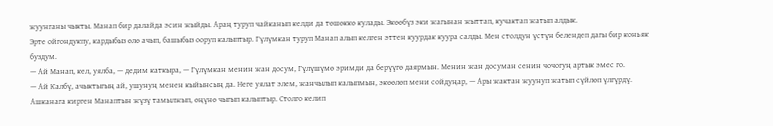жуунганы чыкты. Манап бир далайда эсин жыйды. Араң туруп чайканып келди да төшөккө кулады. Экөөбүз эки жагынан жыттап, кучактап жатып алдык.
Эрте ойгондукпу, кардыбыз өлө ачып, башыбыз ооруп калыптыр. Гүлүмкан туруп Манап алып келген эттен куурдак куура салды. Мен столдун үстүн белендеп дагы бир коньяк буздум.
— Ай Манап, кел, уялба, — дедим каткыра, — Гүлүмкан менин жан досум, Гүлүшүмө эримди да берүүгө даярмын. Менин жан досуман сенин чочогуң артык эмес го.
— Ай Калбү, ачыктыгың ай, ушунуң менен кыйынсың да. Неге уялат элем, жанчылып калыпмын, экөөлөп мени сойдуңар, — Ары жактан жуунуп жатып сүйлөп үлгүрдү.
Ашканага кирген Манаптын жүзү тамылжып, өңүнө чыгып калыптыр. Столго келип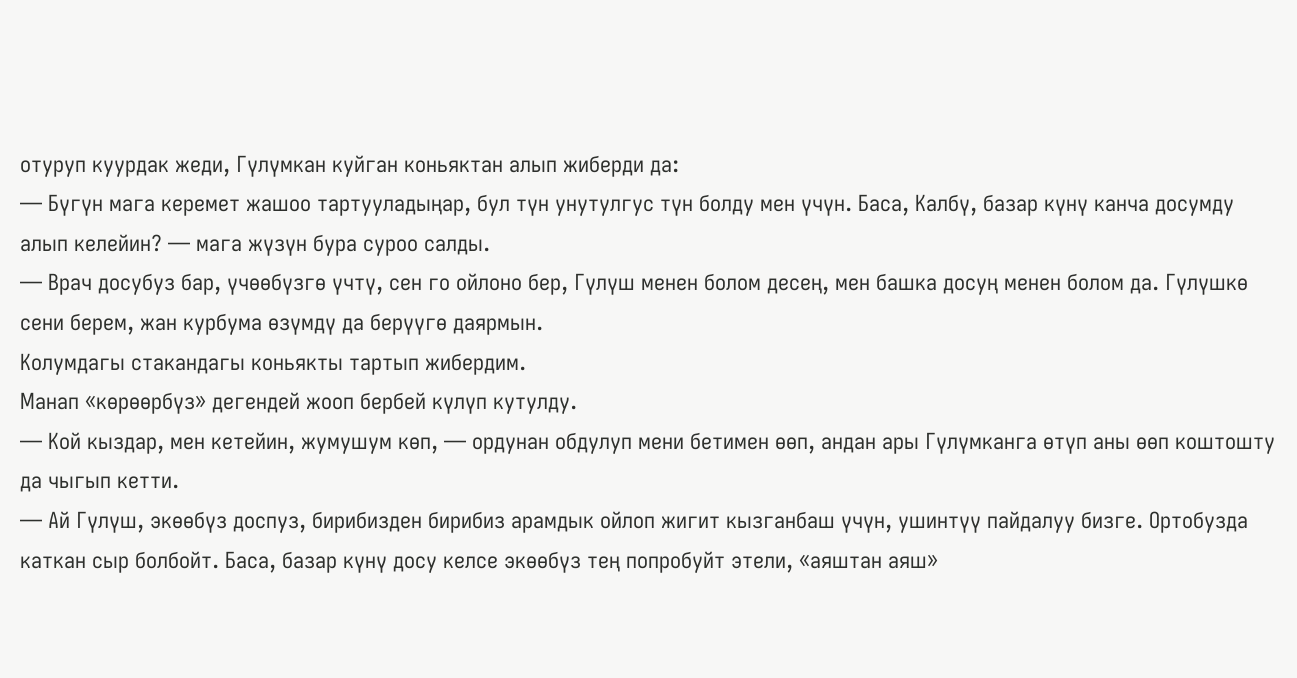отуруп куурдак жеди, Гүлүмкан куйган коньяктан алып жиберди да:
— Бүгүн мага керемет жашоо тартууладыңар, бул түн унутулгус түн болду мен үчүн. Баса, Калбү, базар күнү канча досумду алып келейин? — мага жүзүн бура суроо салды.
— Врач досубуз бар, үчөөбүзгө үчтү, сен го ойлоно бер, Гүлүш менен болом десең, мен башка досуң менен болом да. Гүлүшкө сени берем, жан курбума өзүмдү да берүүгө даярмын.
Колумдагы стакандагы коньякты тартып жибердим.
Манап «көрөөрбүз» дегендей жооп бербей күлүп кутулду.
— Кой кыздар, мен кетейин, жумушум көп, — ордунан обдулуп мени бетимен өөп, андан ары Гүлүмканга өтүп аны өөп коштошту да чыгып кетти.
— Ай Гүлүш, экөөбүз доспуз, бирибизден бирибиз арамдык ойлоп жигит кызганбаш үчүн, ушинтүү пайдалуу бизге. Ортобузда каткан сыр болбойт. Баса, базар күнү досу келсе экөөбүз тең попробуйт этели, «аяштан аяш»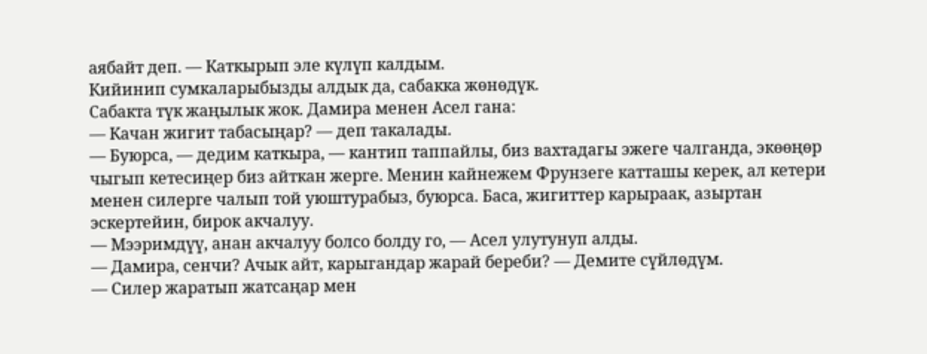аябайт деп. — Каткырып эле күлүп калдым.
Кийинип сумкаларыбызды алдык да, сабакка жөнөдүк.
Сабакта түк жаңылык жок. Дамира менен Асел гана:
— Качан жигит табасыңар? — деп такалады.
— Буюрса, — дедим каткыра, — кантип таппайлы, биз вахтадагы эжеге чалганда, экөөңөр чыгып кетесиңер биз айткан жерге. Менин кайнежем Фрунзеге катташы керек, ал кетери менен силерге чалып той уюштурабыз, буюрса. Баса, жигиттер карыраак, азыртан эскертейин, бирок акчалуу.
— Мээримдүү, анан акчалуу болсо болду го, — Асел улутунуп алды.
— Дамира, сенчи? Ачык айт, карыгандар жарай береби? — Демите сүйлөдүм.
— Силер жаратып жатсаңар мен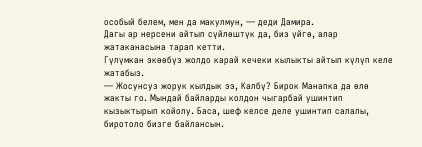особый белем, мен да макулмун, — деди Дамира.
Дагы ар нерсени айтып сүйлөштүк да, биз үйгө, алар жатаканасына тарап кетти.
Гүлүмкан экөөбүз жолдо карай кечеки кылыкты айтып күлүп келе жатабыз.
— Жосунсуз жорук кылдык ээ, Калбү? Бирок Манапка да өлө жакты го. Мындай байларды колдон чыгарбай ушинтип кызыктырып койолу. Баса, шеф келсе деле ушинтип салалы, биротоло бизге байлансын.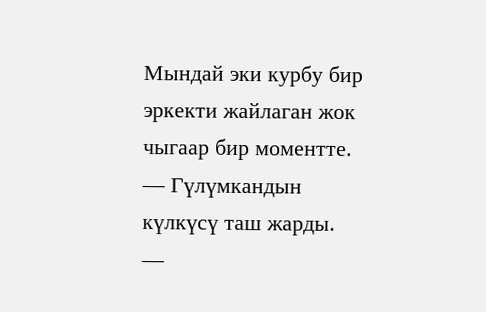Мындай эки курбу бир эркекти жайлаган жок чыгаар бир моментте. — Гүлүмкандын күлкүсү таш жарды.
—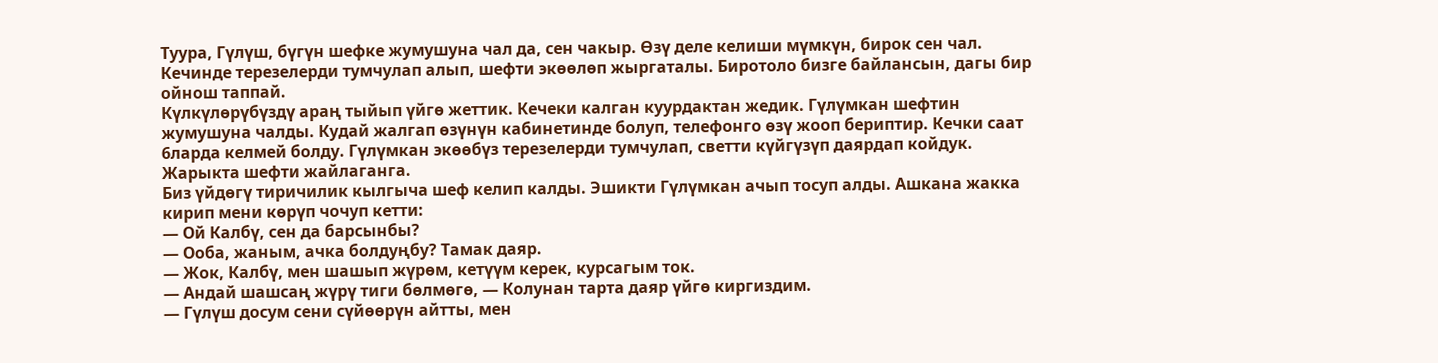Туура, Гүлүш, бүгүн шефке жумушуна чал да, сен чакыр. Өзү деле келиши мүмкүн, бирок сен чал. Кечинде терезелерди тумчулап алып, шефти экөөлөп жыргаталы. Биротоло бизге байлансын, дагы бир ойнош таппай.
Күлкүлөрүбүздү араң тыйып үйгө жеттик. Кечеки калган куурдактан жедик. Гүлүмкан шефтин жумушуна чалды. Кудай жалгап өзүнүн кабинетинде болуп, телефонго өзү жооп бериптир. Кечки саат 6ларда келмей болду. Гүлүмкан экөөбүз терезелерди тумчулап, светти күйгүзүп даярдап койдук. Жарыкта шефти жайлаганга.
Биз үйдөгү тиричилик кылгыча шеф келип калды. Эшикти Гүлүмкан ачып тосуп алды. Ашкана жакка кирип мени көрүп чочуп кетти:
— Ой Калбү, сен да барсынбы?
— Ооба, жаным, ачка болдуңбу? Тамак даяр.
— Жок, Калбү, мен шашып жүрөм, кетүүм керек, курсагым ток.
— Андай шашсаң жүрү тиги бөлмөгө, — Колунан тарта даяр үйгө киргиздим.
— Гүлүш досум сени сүйөөрүн айтты, мен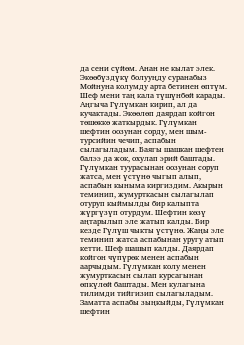да сени сүйөм. Анан не кылат элек. Экөөбүздүкү болууңду суранабыз
Мойнуна колумду арта бетинен өптүм. Шеф мени таң кала түшүнбөй карады. Аңгыча Гүлүмкан кирип, ал да кучактады. Экөөлөп даярдап койгон төшөккө жаткырдык. Гүлүмкан шефтин оозунан сорду, мен шым-турсийин чечип, аспабын сылагыладым. Баягы шашкан шефтен балээ да жок, охулап эрий баштады. Гүлүмкан туурасынан оозунан соруп жатса, мен үстүнө чыгып алып, аспабын кыныма киргиздим. Акырын теминип, жумурткасын сылагылап отуруп кыймылды бир калыпта жүргүзүп отурдум. Шефтин көзү аңтарылып эле жатып калды. Бир кезде Гүлүш чыкты үстүнө. Жаңы эле теминип жатса аспабынан уругу атып кетти. Шеф шашып калды. Даярдап койгон чүпүрөк менен аспабын аарчыдым. Гүлүмкан колу менен жумурткасын сылап курсагынан өпкүлөй баштады. Мен кулагына тилимди тийгизип сылагыладым. Заматта аспабы зыңкыйды, Гүлүмкан шефтин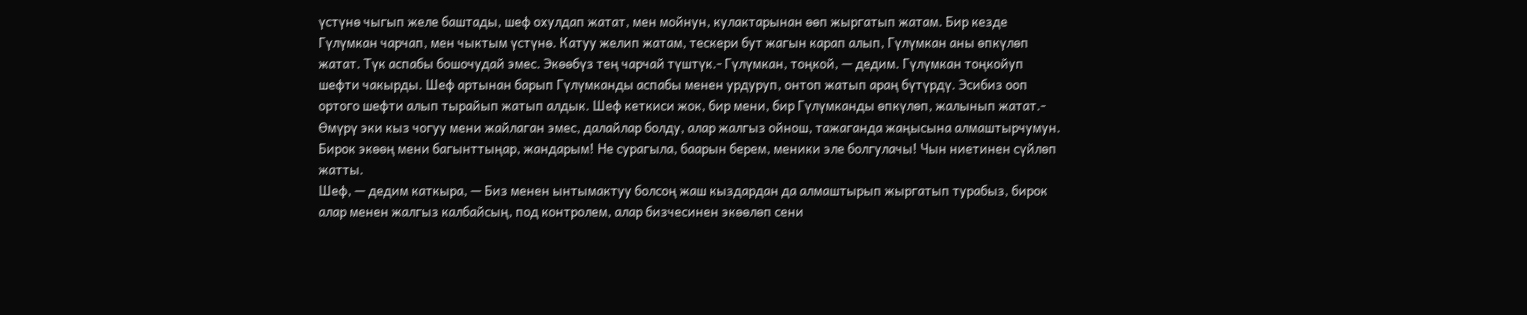үстүнө чыгып желе баштады, шеф охулдап жатат, мен мойнун, кулактарынан өөп жыргатып жатам. Бир кезде Гүлүмкан чарчап, мен чыктым үстүнө. Катуу желип жатам, тескери бут жагын карап алып, Гүлүмкан аны өпкүлөп жатат. Түк аспабы бошочудай эмес. Экөөбүз тең чарчай түштүк.- Гүлүмкан, тоңкой, — дедим. Гүлүмкан тоңкойуп шефти чакырды. Шеф артынан барып Гүлүмканды аспабы менен урдуруп, онтоп жатып араң бүтүрдү. Эсибиз ооп ортого шефти алып тырайып жатып алдык. Шеф кеткиси жок, бир мени, бир Гүлүмканды өпкүлөп, жалынып жатат.- Өмүрү эки кыз чогуу мени жайлаган эмес, далайлар болду, алар жалгыз ойнош, тажаганда жаңысына алмаштырчумун. Бирок экөөң мени багынттыңар, жандарым! Не сурагыла, баарын берем, меники эле болгулачы! Чын ниетинен сүйлөп жатты.
Шеф, — дедим каткыра, — Биз менен ынтымактуу болсоң жаш кыздардан да алмаштырып жыргатып турабыз, бирок алар менен жалгыз калбайсың, под контролем, алар бизчесинен экөөлөп сени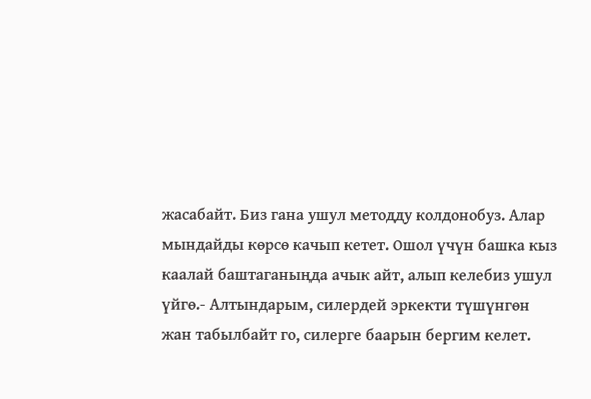жасабайт. Биз гана ушул методду колдонобуз. Алар мындайды көрсө качып кетет. Ошол үчүн башка кыз каалай баштаганыңда ачык айт, алып келебиз ушул үйгө.- Алтындарым, силердей эркекти түшүнгөн жан табылбайт го, силерге баарын бергим келет.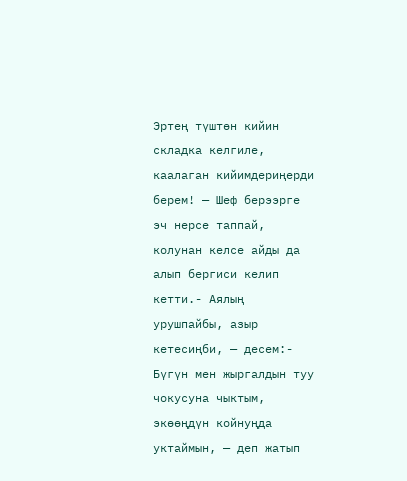Эртең түштөн кийин складка келгиле, каалаган кийимдериңерди берем! — Шеф берээрге эч нерсе таппай, колунан келсе айды да алып бергиси келип кетти.- Аялың урушпайбы, азыр кетесиңби, — десем:- Бүгүн мен жыргалдын туу чокусуна чыктым, экөөңдүн койнуңда уктаймын, — деп жатып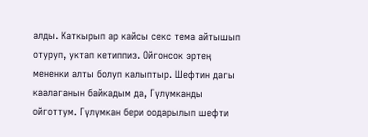алды. Каткырып ар кайсы секс тема айтышып отуруп, уктап кетиппиз. Ойгонсок эртең мененки алты болуп калыптыр. Шефтин дагы каалаганын байкадым да, Гүлүмканды ойготтум. Гүлүмкан бери оодарылып шефти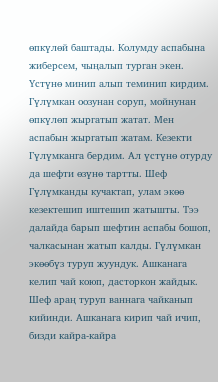өпкүлөй баштады. Колумду аспабына жиберсем, чыңалып турган экен. Үстүнө минип алып теминип кирдим. Гүлүмкан оозунан соруп, мойнунан өпкүлөп жыргатып жатат. Мен аспабын жыргатып жатам. Кезекти Гүлүмканга бердим. Ал үстүнө отурду да шефти өзүнө тартты. Шеф Гүлүмканды кучактап, улам экөө кезектешип иштешип жатышты. Тээ далайда барып шефтин аспабы бошоп, чалкасынан жатып калды. Гүлүмкан экөөбүз туруп жуундук. Ашканага келип чай коюп, дасторкон жайдык. Шеф араң туруп ваннага чайканып кийинди. Ашканага кирип чай ичип, бизди кайра-кайра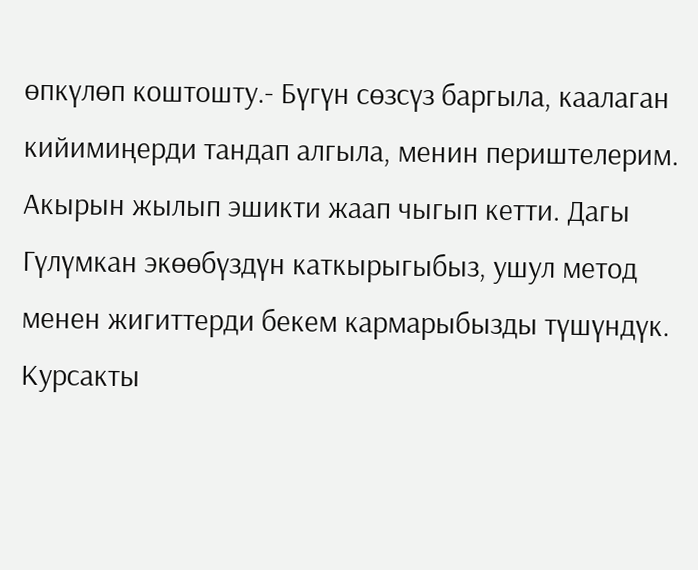өпкүлөп коштошту.- Бүгүн сөзсүз баргыла, каалаган кийимиңерди тандап алгыла, менин периштелерим. Акырын жылып эшикти жаап чыгып кетти. Дагы Гүлүмкан экөөбүздүн каткырыгыбыз, ушул метод менен жигиттерди бекем кармарыбызды түшүндүк. Курсакты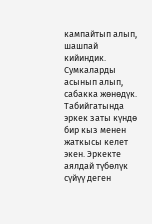кампайтып алып, шашпай кийиндик. Сумкаларды асынып алып, сабакка жөнөдүк. Табийгатында эркек заты күндө бир кыз менен жаткысы келет экен. Эркекте аялдай түбөлүк сүйүү деген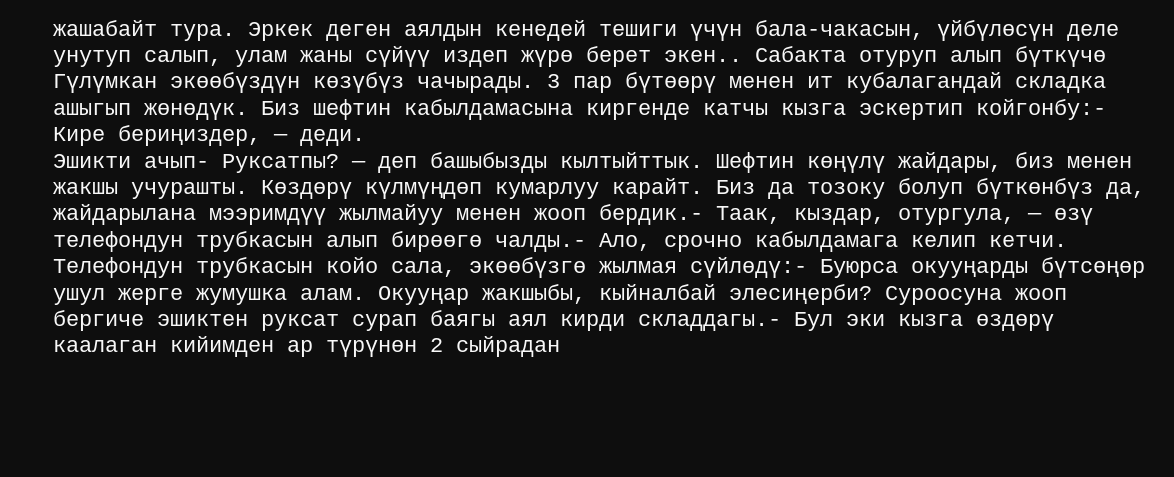жашабайт тура. Эркек деген аялдын кенедей тешиги үчүн бала-чакасын, үйбүлөсүн деле унутуп салып, улам жаны сүйүү издеп жүрө берет экен.. Сабакта отуруп алып бүткүчө Гүлүмкан экөөбүздүн көзүбүз чачырады. 3 пар бүтөөрү менен ит кубалагандай складка ашыгып жөнөдүк. Биз шефтин кабылдамасына киргенде катчы кызга эскертип койгонбу:- Кире бериңиздер, — деди.
Эшикти ачып- Руксатпы? — деп башыбызды кылтыйттык. Шефтин көңүлү жайдары, биз менен жакшы учурашты. Көздөрү күлмүңдөп кумарлуу карайт. Биз да тозоку болуп бүткөнбүз да, жайдарылана мээримдүү жылмайуу менен жооп бердик.- Таак, кыздар, отургула, — өзү телефондун трубкасын алып бирөөгө чалды.- Ало, срочно кабылдамага келип кетчи. Телефондун трубкасын койо сала, экөөбүзгө жылмая сүйлөдү:- Буюрса окууңарды бүтсөңөр ушул жерге жумушка алам. Окууңар жакшыбы, кыйналбай элесиңерби? Суроосуна жооп бергиче эшиктен руксат сурап баягы аял кирди складдагы.- Бул эки кызга өздөрү каалаган кийимден ар түрүнөн 2 сыйрадан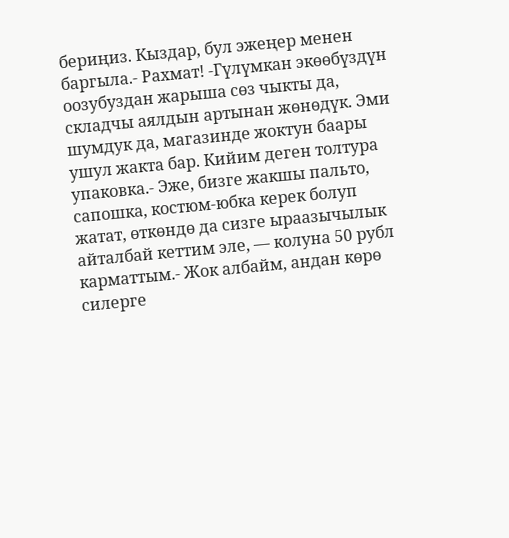бериңиз. Кыздар, бул эжеңер менен баргыла.- Рахмат! -Гүлүмкан экөөбүздүн оозубуздан жарыша сөз чыкты да, складчы аялдын артынан жөнөдүк. Эми шумдук да, магазинде жоктун баары ушул жакта бар. Кийим деген толтура упаковка.- Эже, бизге жакшы пальто, сапошка, костюм-юбка керек болуп жатат, өткөндө да сизге ыраазычылык айталбай кеттим эле, — колуна 50 рубл карматтым.- Жок албайм, андан көрө силерге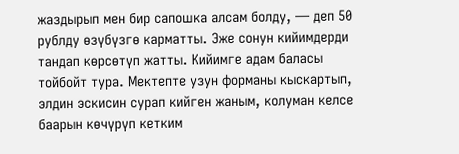жаздырып мен бир сапошка алсам болду, — деп 50 рублду өзүбүзгө карматты. Эже сонун кийимдерди тандап көрсөтүп жатты. Кийимге адам баласы тойбойт тура. Мектепте узун форманы кыскартып, элдин эскисин сурап кийген жаным, колуман келсе баарын көчүрүп кетким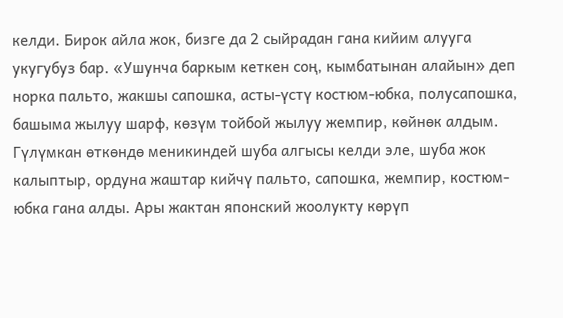келди. Бирок айла жок, бизге да 2 сыйрадан гана кийим алууга укугубуз бар. «Ушунча баркым кеткен соң, кымбатынан алайын» деп норка пальто, жакшы сапошка, асты-үстү костюм-юбка, полусапошка, башыма жылуу шарф, көзүм тойбой жылуу жемпир, көйнөк алдым. Гүлүмкан өткөндө меникиндей шуба алгысы келди эле, шуба жок калыптыр, ордуна жаштар кийчү пальто, сапошка, жемпир, костюм-юбка гана алды. Ары жактан японский жоолукту көрүп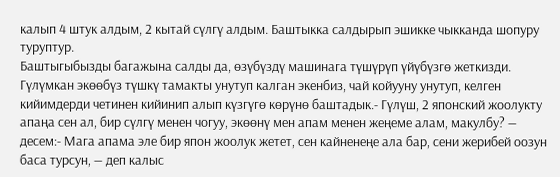калып 4 штук алдым, 2 кытай сүлгү алдым. Баштыкка салдырып эшикке чыкканда шопуру туруптур.
Баштыгыбызды багажына салды да, өзүбүздү машинага түшүрүп үйүбүзгө жеткизди. Гүлүмкан экөөбүз түшкү тамакты унутуп калган экенбиз, чай койууну унутуп, келген кийимдерди четинен кийинип алып күзгүгө көрүнө баштадык.- Гүлүш, 2 японский жоолукту апаңа сен ал, бир сүлгү менен чогуу, экөөнү мен апам менен жеңеме алам, макулбу? — десем:- Мага апама эле бир япон жоолук жетет, сен кайненеңе ала бар, сени жерибей оозун баса турсун, — деп калыс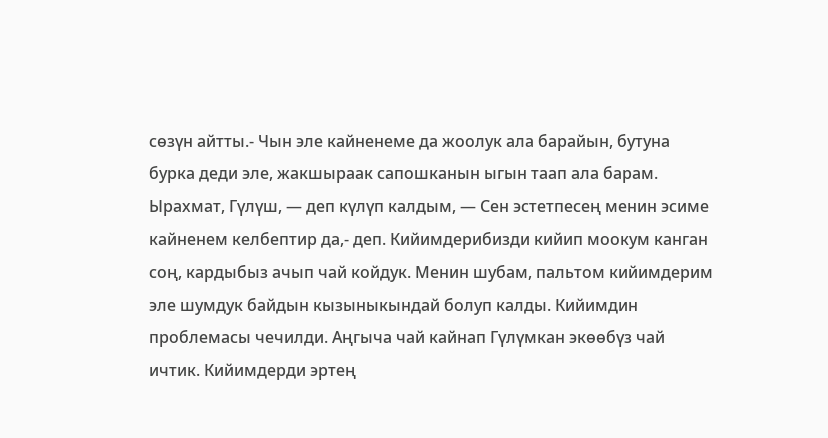сөзүн айтты.- Чын эле кайненеме да жоолук ала барайын, бутуна бурка деди эле, жакшыраак сапошканын ыгын таап ала барам. Ырахмат, Гүлүш, — деп күлүп калдым, — Сен эстетпесең менин эсиме кайненем келбептир да,- деп. Кийимдерибизди кийип моокум канган соң, кардыбыз ачып чай койдук. Менин шубам, пальтом кийимдерим эле шумдук байдын кызыныкындай болуп калды. Кийимдин проблемасы чечилди. Аңгыча чай кайнап Гүлүмкан экөөбүз чай ичтик. Кийимдерди эртең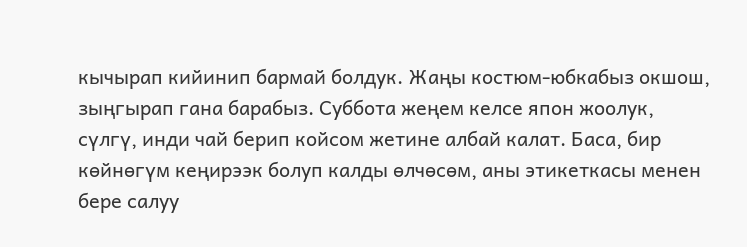кычырап кийинип бармай болдук. Жаңы костюм-юбкабыз окшош, зыңгырап гана барабыз. Суббота жеңем келсе япон жоолук, сүлгү, инди чай берип койсом жетине албай калат. Баса, бир көйнөгүм кеңирээк болуп калды өлчөсөм, аны этикеткасы менен бере салуу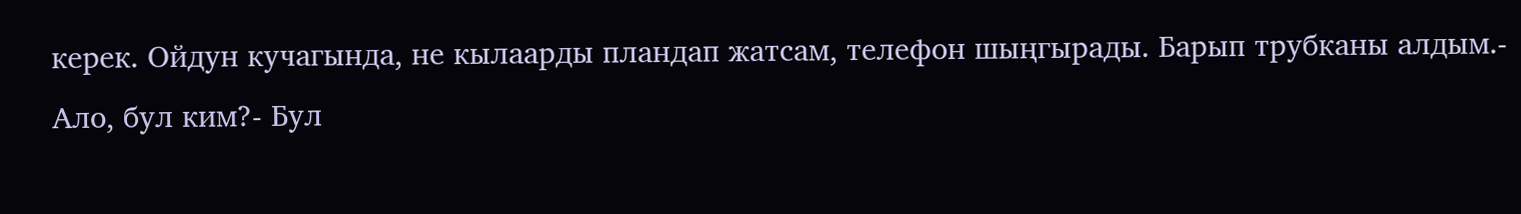керек. Ойдун кучагында, не кылаарды пландап жатсам, телефон шыңгырады. Барып трубканы алдым.- Ало, бул ким?- Бул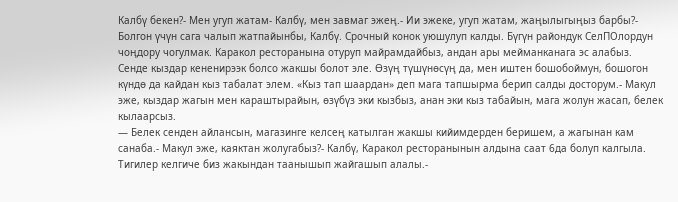Калбү бекен?- Мен угуп жатам- Калбү, мен завмаг эжең.- Ии эжеке, угуп жатам, жаңылыгыңыз барбы?- Болгон үчүн сага чалып жатпайынбы, Калбү. Срочный конок уюшулуп калды. Бүгүн райондук СелПОлордун чоңдору чогулмак. Каракол ресторанына отуруп майрамдайбыз, андан ары мейманканага эс алабыз. Сенде кыздар кененирээк болсо жакшы болот эле. Өзүң түшүнөсүң да, мен иштен бошобоймун, бошогон күндө да кайдан кыз табалат элем. «Кыз тап шаардан» деп мага тапшырма берип салды досторум.- Макул эже, кыздар жагын мен караштырайын, өзүбүз эки кызбыз, анан эки кыз табайын, мага жолун жасап, белек кылаарсыз.
— Белек сенден айлансын, магазинге келсең катылган жакшы кийимдерден беришем, а жагынан кам санаба.- Макул эже, каяктан жолугабыз?- Калбү, Каракол ресторанынын алдына саат 6да болуп калгыла. Тигилер келгиче биз жакындан таанышып жайгашып алалы.-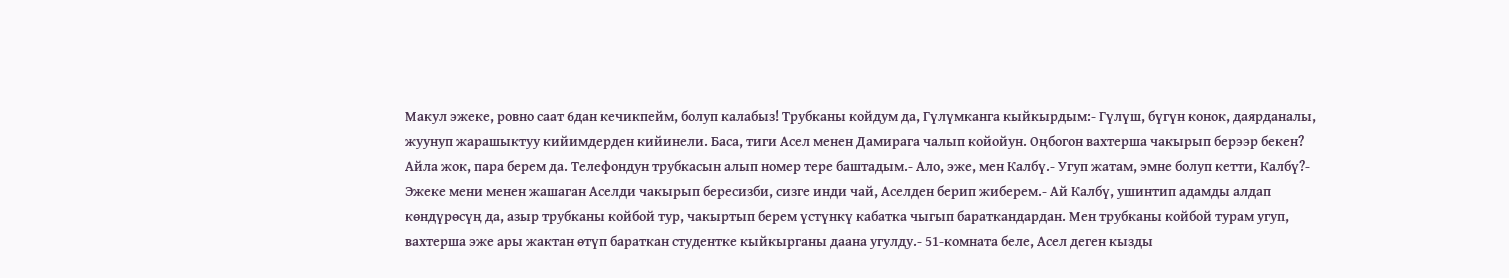Макул эжеке, ровно саат 6дан кечикпейм, болуп калабыз! Трубканы койдум да, Гүлүмканга кыйкырдым:- Гүлүш, бүгүн конок, даярданалы, жуунуп жарашыктуу кийимдерден кийинели. Баса, тиги Асел менен Дамирага чалып койойун. Оңбогон вахтерша чакырып берээр бекен? Айла жок, пара берем да. Телефондун трубкасын алып номер тере баштадым.- Ало, эже, мен Калбү.- Угуп жатам, эмне болуп кетти, Калбү?- Эжеке мени менен жашаган Аселди чакырып бересизби, сизге инди чай, Аселден берип жиберем.- Ай Калбү, ушинтип адамды алдап көндүрөсүң да, азыр трубканы койбой тур, чакыртып берем үстүнкү кабатка чыгып бараткандардан. Мен трубканы койбой турам угуп, вахтерша эже ары жактан өтүп бараткан студентке кыйкырганы даана угулду.- 51-комната беле, Асел деген кызды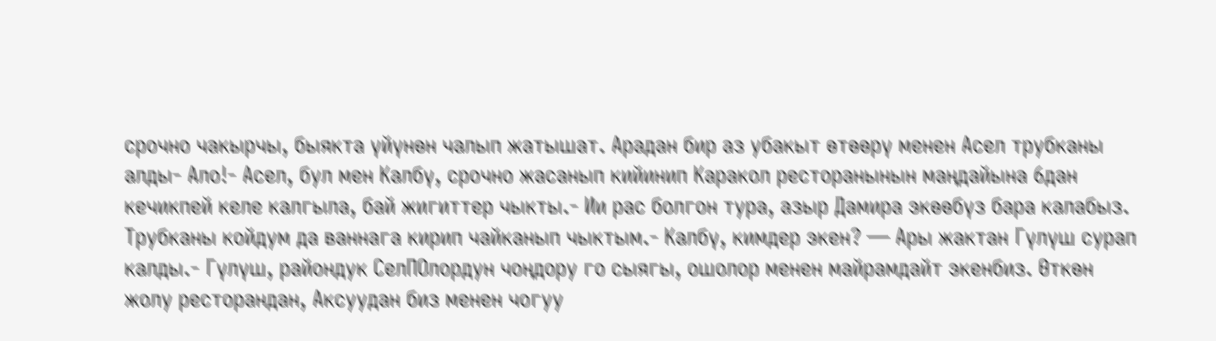срочно чакырчы, быякта үйүнөн чалып жатышат. Арадан бир аз убакыт өтөөрү менен Асел трубканы алды- Ало!- Асел, бул мен Калбү, срочно жасанып кийинип Каракол ресторанынын маңдайына 6дан кечикпей келе калгыла, бай жигиттер чыкты.- Ии рас болгон тура, азыр Дамира экөөбүз бара калабыз. Трубканы койдум да ваннага кирип чайканып чыктым.- Калбү, кимдер экен? — Ары жактан Гүлүш сурап калды.- Гүлүш, райондук СелПОлордун чоңдору го сыягы, ошолор менен майрамдайт экенбиз. Өткөн жолу ресторандан, Аксуудан биз менен чогуу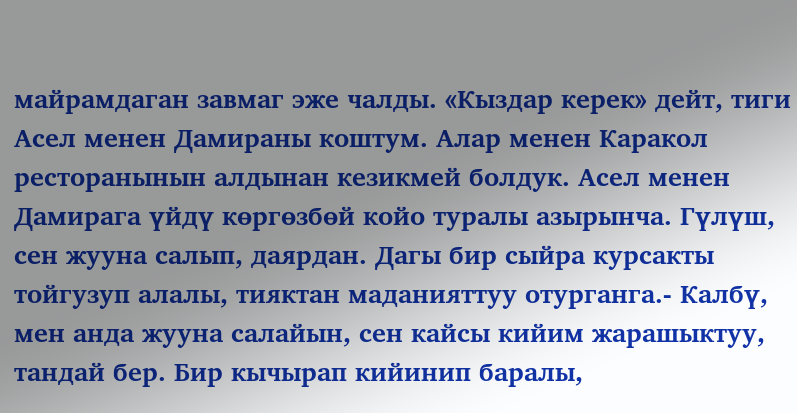майрамдаган завмаг эже чалды. «Кыздар керек» дейт, тиги Асел менен Дамираны коштум. Алар менен Каракол ресторанынын алдынан кезикмей болдук. Асел менен Дамирага үйдү көргөзбөй койо туралы азырынча. Гүлүш, сен жууна салып, даярдан. Дагы бир сыйра курсакты тойгузуп алалы, тияктан маданияттуу отурганга.- Калбү, мен анда жууна салайын, сен кайсы кийим жарашыктуу, тандай бер. Бир кычырап кийинип баралы,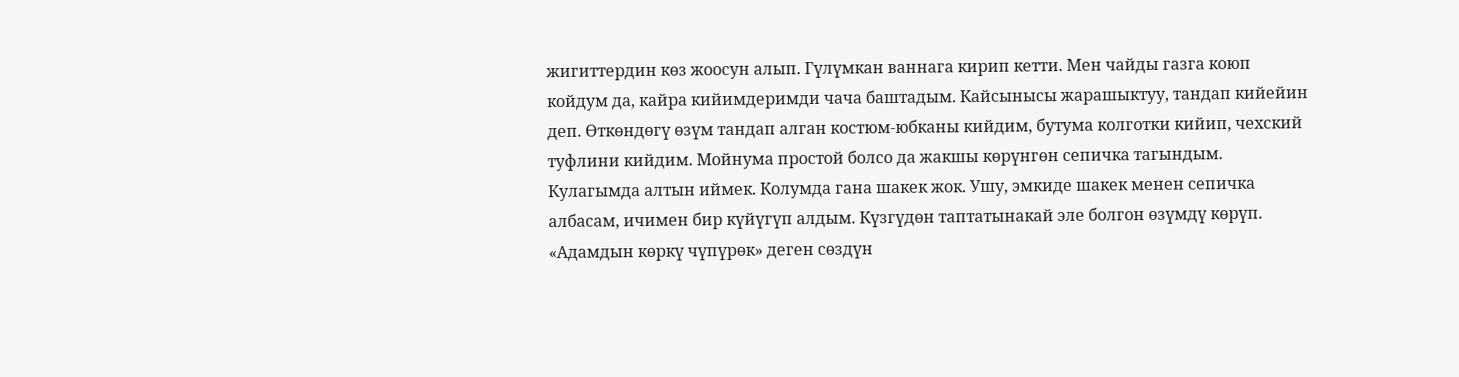жигиттердин көз жоосун алып. Гүлүмкан ваннага кирип кетти. Мен чайды газга коюп койдум да, кайра кийимдеримди чача баштадым. Кайсынысы жарашыктуу, тандап кийейин деп. Өткөндөгү өзүм тандап алган костюм-юбканы кийдим, бутума колготки кийип, чехский туфлини кийдим. Мойнума простой болсо да жакшы көрүнгөн сепичка тагындым. Кулагымда алтын иймек. Колумда гана шакек жок. Ушу, эмкиде шакек менен сепичка албасам, ичимен бир күйүгүп алдым. Күзгүдөн таптатынакай эле болгон өзүмдү көрүп. «Адамдын көркү чүпүрөк» деген сөздүн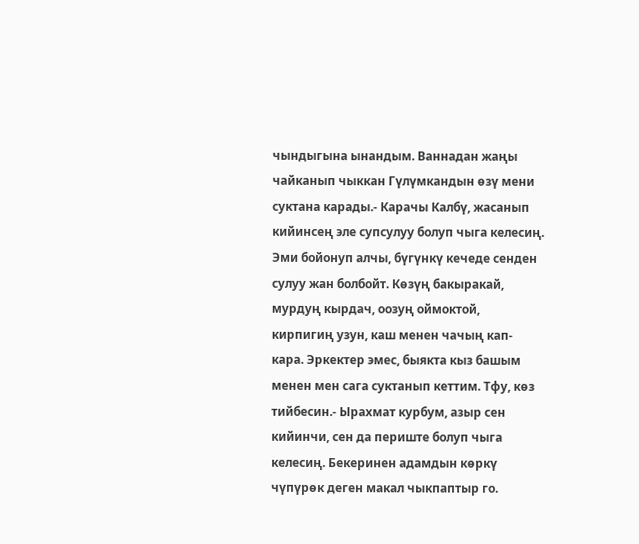чындыгына ынандым. Ваннадан жаңы чайканып чыккан Гүлүмкандын өзү мени суктана карады.- Карачы Калбү, жасанып кийинсең эле супсулуу болуп чыга келесиң. Эми бойонуп алчы, бүгүнкү кечеде сенден сулуу жан болбойт. Көзүң бакыракай, мурдуң кырдач, оозуң оймоктой, кирпигиң узун, каш менен чачың кап-кара. Эркектер эмес, быякта кыз башым менен мен сага суктанып кеттим. Тфу, көз тийбесин.- Ырахмат курбум, азыр сен кийинчи, сен да периште болуп чыга келесиң. Бекеринен адамдын көркү чүпүрөк деген макал чыкпаптыр го.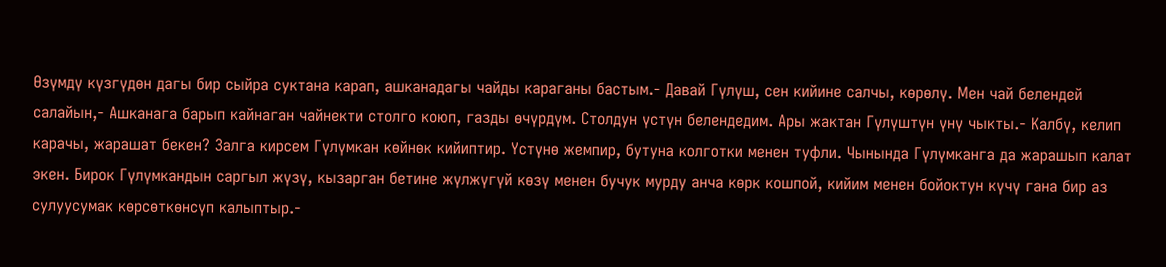Өзүмдү күзгүдөн дагы бир сыйра суктана карап, ашканадагы чайды караганы бастым.- Давай Гүлүш, сен кийине салчы, көрөлү. Мен чай белендей салайын,- Ашканага барып кайнаган чайнекти столго коюп, газды өчүрдүм. Столдун үстүн белендедим. Ары жактан Гүлүштүн үнү чыкты.- Калбү, келип карачы, жарашат бекен? Залга кирсем Гүлүмкан көйнөк кийиптир. Үстүнө жемпир, бутуна колготки менен туфли. Чынында Гүлүмканга да жарашып калат экен. Бирок Гүлүмкандын саргыл жүзү, кызарган бетине жүлжүгүй көзү менен бучук мурду анча көрк кошпой, кийим менен бойоктун күчү гана бир аз сулуусумак көрсөткөнсүп калыптыр.-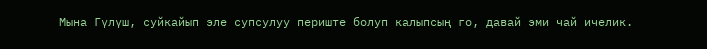Мына Гүлүш, суйкайып эле супсулуу периште болуп калыпсың го, давай эми чай ичелик.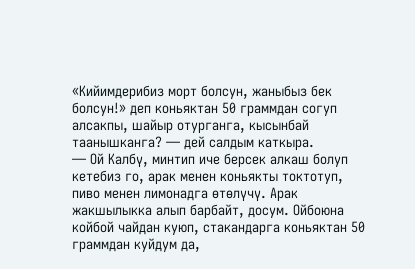«Кийимдерибиз морт болсун, жаныбыз бек болсун!» деп коньяктан 50 граммдан согуп алсакпы, шайыр отурганга, кысынбай таанышканга? — дей салдым каткыра.
— Ой Калбү, минтип иче берсек алкаш болуп кетебиз го, арак менен коньякты токтотуп, пиво менен лимонадга өтөлүчү. Арак жакшылыкка алып барбайт, досум. Ойбоюна койбой чайдан куюп, стакандарга коньяктан 50 граммдан куйдум да,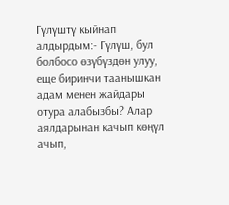Гүлүштү кыйнап алдырдым:- Гүлүш, бул болбосо өзүбүздөн улуу, еще биринчи таанышкан адам менен жайдары отура алабызбы? Алар аялдарынан качып көңүл ачып,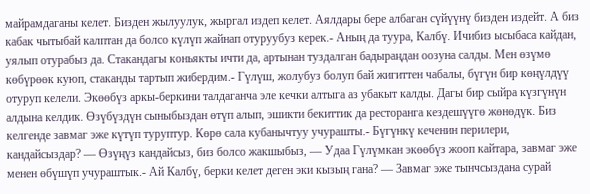майрамдаганы келет. Бизден жылуулук, жыргал издеп келет. Аялдары бере албаган сүйүүнү бизден издейт. А биз кабак чытыбай калптан да болсо күлүп жайнап отуруубуз керек.- Аның да туура, Калбү. Ичибиз ысыбаса кайдан, уялып отурабыз да. Стакандагы коньякты ичти да, артынан туздалган бадыраңдан оозуна салды. Мен өзүмө көбүрөөк куюп, стаканды тартып жибердим.- Гүлүш, жолубуз болуп бай жигиттен чабалы, бүгүн бир көңүлдүү отуруп келели. Экөөбүз аркы-беркини талдаганча эле кечки алтыга аз убакыт калды. Дагы бир сыйра күзгүнүн алдына келдик. Өзүбүздүн сыныбыздан өтүп алып, эшикти бекиттик да ресторанга кездешүүгө жөнөдүк. Биз келгенде завмаг эже күтүп туруптур. Көрө сала кубанычтуу учурашты.- Бүгүнкү кеченин перилери, кандайсыздар? — Өзүңүз кандайсыз, биз болсо жакшыбыз, — Удаа Гүлүмкан экөөбүз жооп кайтара, завмаг эже менен өбүшүп учураштык.- Ай Калбү, берки келет деген эки кызың гана? — Завмаг эже тынчсыздана сурай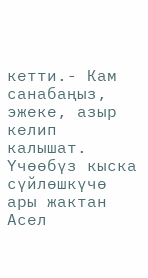кетти.- Кам санабаңыз, эжеке, азыр келип калышат. Үчөөбүз кыска сүйлөшкүчө ары жактан Асел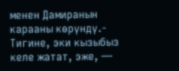менен Дамиранын карааны көрүндү.- Тигине, эки кызыбыз келе жатат, эже, —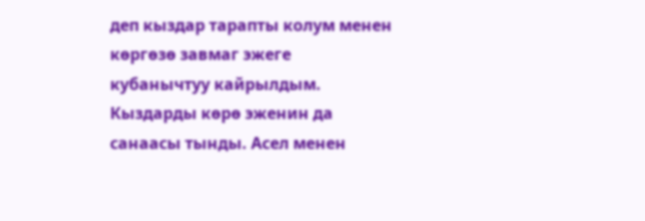деп кыздар тарапты колум менен көргөзө завмаг эжеге кубанычтуу кайрылдым. Кыздарды көрө эженин да санаасы тынды. Асел менен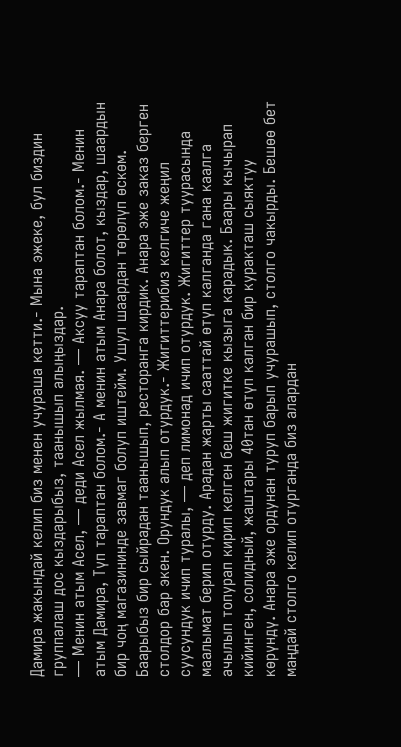Дамира жакындай келип биз менен учураша кетти.- Мына эжеке, бул биздин группалаш дос кыздарыбыз, таанышып алыңыздар.
— Менин атым Асел, — деди Асел жылмая. — Аксуу тараптан болом.- Менин атым Дамира, Түп тараптан болом.- А менин атым Анара болот, кыздар, шаардын бир чоң магазининде завмаг болуп иштейм. Ушул шаардан төрөлүп өскөм. Баарыбыз бир сыйрадан таанышып, ресторанга кирдик. Анара эже заказ берген столдор бар экен. Орундук алып отурдук.- Жигиттерибиз келгиче жеңил суусундук ичип туралы, — деп лимонад ичип отурдук. Жигиттер туурасында маалымат берип отурду. Арадан жарты сааттай өтүп калганда гана каалга ачылып топурап кирип келген беш жигитке кызыга карадык. Баары кычырап кийинген, солидный, жаштары 40тан өтүп калган бир куракташ сыяктуу көрүндү. Анара эже ордунан туруп барып учурашып, столго чакырды. Бешөө бет маңдай столго келип отурганда биз алардан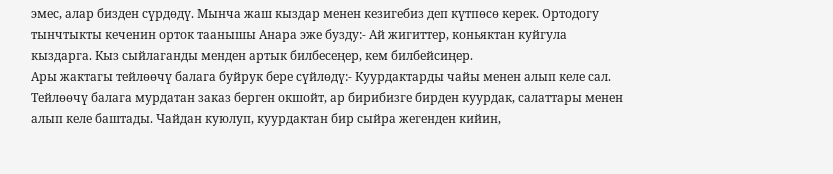эмес, алар бизден сүрдөдү. Мынча жаш кыздар менен кезигебиз деп күтпөсө керек. Ортодогу тынчтыкты кеченин орток таанышы Анара эже бузду:- Ай жигиттер, коньяктан куйгула кыздарга. Кыз сыйлаганды менден артык билбесеңер, кем билбейсиңер.
Ары жактагы тейлөөчү балага буйрук бере сүйлөдү:- Куурдактарды чайы менен алып келе сал. Тейлөөчү балага мурдатан заказ берген окшойт, ар бирибизге бирден куурдак, салаттары менен алып келе баштады. Чайдан куюлуп, куурдактан бир сыйра жегенден кийин,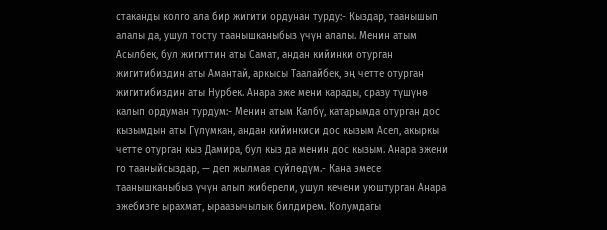стаканды колго ала бир жигити ордунан турду:- Кыздар, таанышып алалы да, ушул тосту таанышканыбыз үчүн алалы. Менин атым Асылбек, бул жигиттин аты Самат, андан кийинки отурган жигитибиздин аты Амантай, аркысы Таалайбек, эң четте отурган жигитибиздин аты Нурбек. Анара эже мени карады, сразу түшүнө калып ордуман турдум:- Менин атым Калбү, катарымда отурган дос кызымдын аты Гүлүмкан, андан кийинкиси дос кызым Асел, акыркы четте отурган кыз Дамира, бул кыз да менин дос кызым. Анара эжени го тааныйсыздар, — деп жылмая сүйлөдүм.- Кана эмесе таанышканыбыз үчүн алып жиберели, ушул кечени уюштурган Анара эжебизге ырахмат, ыраазычылык билдирем. Колумдагы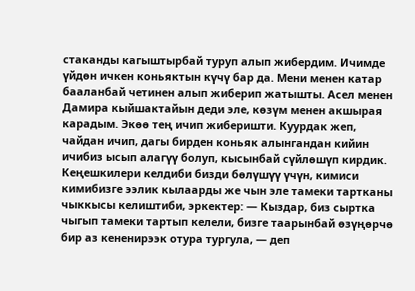стаканды кагыштырбай туруп алып жибердим. Ичимде үйдөн ичкен коньяктын күчү бар да. Мени менен катар бааланбай четинен алып жиберип жатышты. Асел менен Дамира кыйшактайын деди эле, көзүм менен акшырая карадым. Экөө тең ичип жиберишти. Куурдак жеп, чайдан ичип, дагы бирден коньяк алынгандан кийин ичибиз ысып алагүү болуп, кысынбай сүйлөшүп кирдик. Кеңешкилери келдиби бизди бөлүшүү үчүн, кимиси кимибизге ээлик кылаарды же чын эле тамеки тартканы чыккысы келиштиби, эркектер: — Кыздар, биз сыртка чыгып тамеки тартып келели, бизге таарынбай өзүңөрчө бир аз кененирээк отура тургула, — деп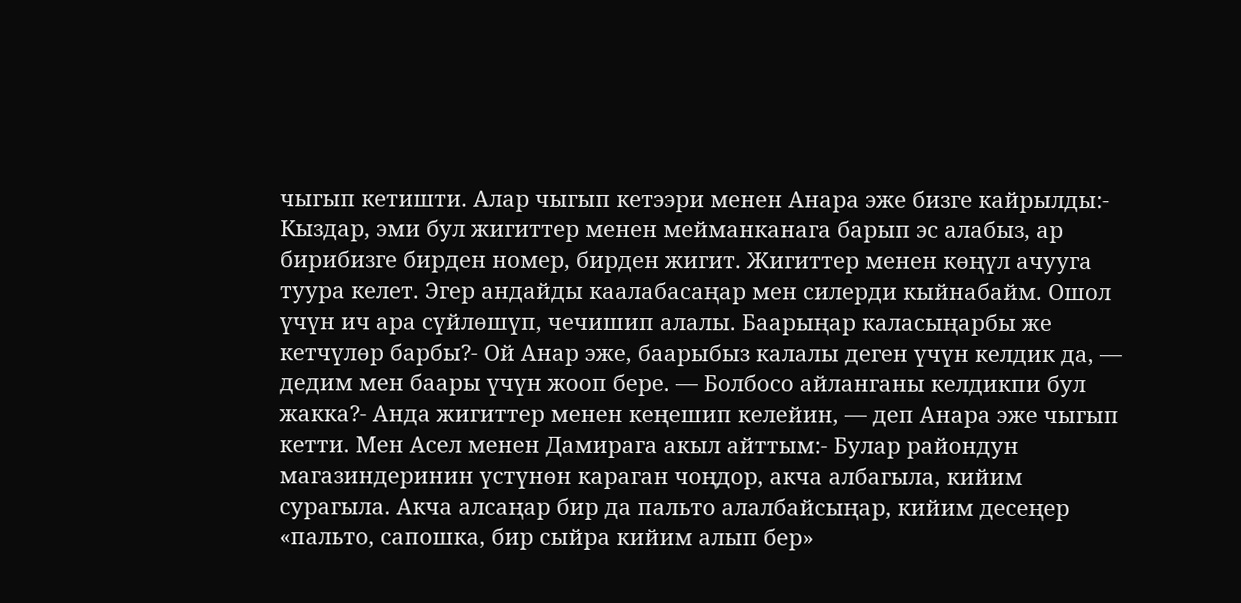чыгып кетишти. Алар чыгып кетээри менен Анара эже бизге кайрылды:- Кыздар, эми бул жигиттер менен мейманканага барып эс алабыз, ар бирибизге бирден номер, бирден жигит. Жигиттер менен көңүл ачууга туура келет. Эгер андайды каалабасаңар мен силерди кыйнабайм. Ошол үчүн ич ара сүйлөшүп, чечишип алалы. Баарыңар каласыңарбы же кетчүлөр барбы?- Ой Анар эже, баарыбыз калалы деген үчүн келдик да, — дедим мен баары үчүн жооп бере. — Болбосо айланганы келдикпи бул жакка?- Анда жигиттер менен кеңешип келейин, — деп Анара эже чыгып кетти. Мен Асел менен Дамирага акыл айттым:- Булар райондун магазиндеринин үстүнөн караган чоңдор, акча албагыла, кийим сурагыла. Акча алсаңар бир да пальто алалбайсыңар, кийим десеңер «пальто, сапошка, бир сыйра кийим алып бер»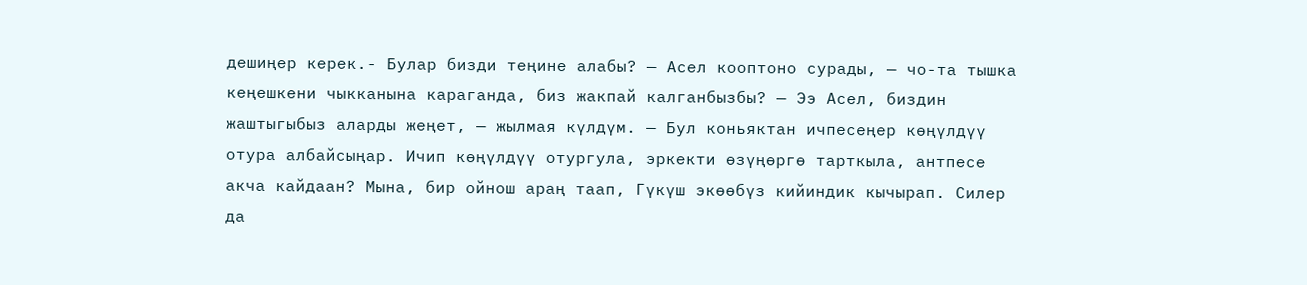дешиңер керек.- Булар бизди теңине алабы? — Асел кооптоно сурады, — чо-та тышка кеңешкени чыкканына караганда, биз жакпай калганбызбы? — Ээ Асел, биздин жаштыгыбыз аларды жеңет, — жылмая күлдүм. — Бул коньяктан ичпесеңер көңүлдүү отура албайсыңар. Ичип көңүлдүү отургула, эркекти өзүңөргө тарткыла, антпесе акча кайдаан? Мына, бир ойнош араң таап, Гүкүш экөөбүз кийиндик кычырап. Силер да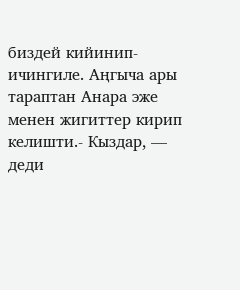биздей кийинип-ичингиле. Аңгыча ары тараптан Анара эже менен жигиттер кирип келишти.- Кыздар, — деди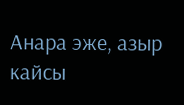Анара эже, азыр кайсы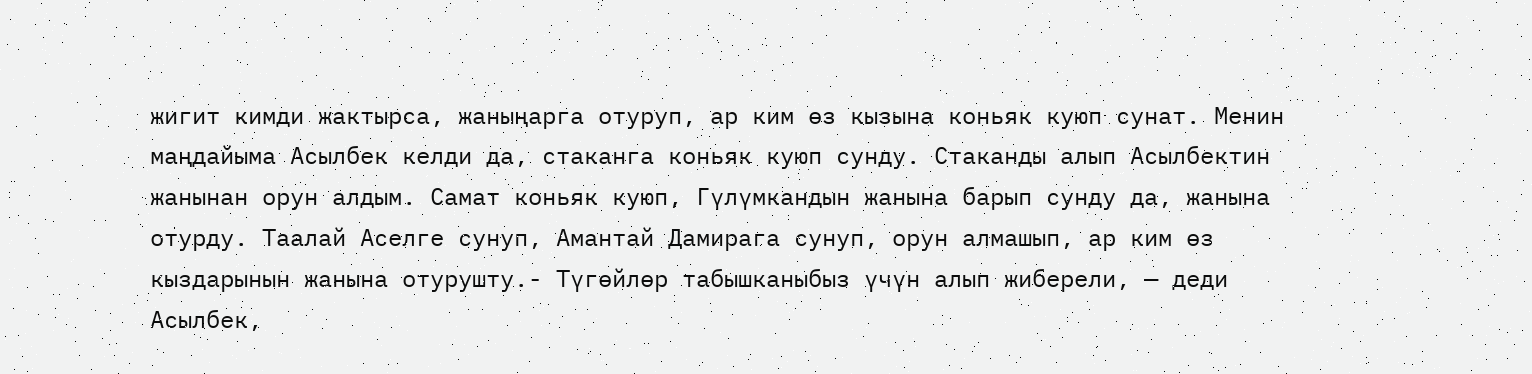жигит кимди жактырса, жаныңарга отуруп, ар ким өз кызына коньяк куюп сунат. Менин маңдайыма Асылбек келди да, стаканга коньяк куюп сунду. Стаканды алып Асылбектин жанынан орун алдым. Самат коньяк куюп, Гүлүмкандын жанына барып сунду да, жанына отурду. Таалай Аселге сунуп, Амантай Дамирага сунуп, орун алмашып, ар ким өз кыздарынын жанына отурушту.- Түгөйлөр табышканыбыз үчүн алып жиберели, — деди Асылбек,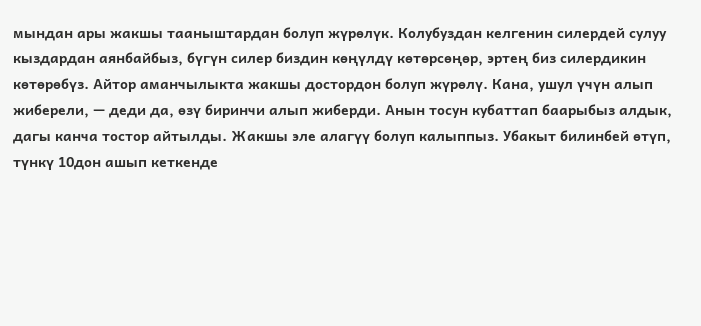мындан ары жакшы тааныштардан болуп жүрөлүк. Колубуздан келгенин силердей сулуу кыздардан аянбайбыз, бүгүн силер биздин көңүлдү көтөрсөңөр, эртең биз силердикин көтөрөбүз. Айтор аманчылыкта жакшы достордон болуп жүрөлү. Кана, ушул үчүн алып жиберели, — деди да, өзү биринчи алып жиберди. Анын тосун кубаттап баарыбыз алдык, дагы канча тостор айтылды. Жакшы эле алагүү болуп калыппыз. Убакыт билинбей өтүп, түнкү 10дон ашып кеткенде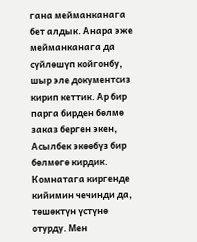гана мейманканага бет алдык. Анара эже мейманканага да сүйлөшүп койгонбу, шыр эле документсиз кирип кеттик. Ар бир парга бирден бөлмө заказ берген экен, Асылбек экөөбүз бир бөлмөгө кирдик. Комнатага киргенде кийимин чечинди да, төшөктүн үстүнө отурду. Мен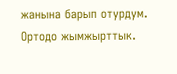жанына барып отурдум. Ортодо жымжырттык.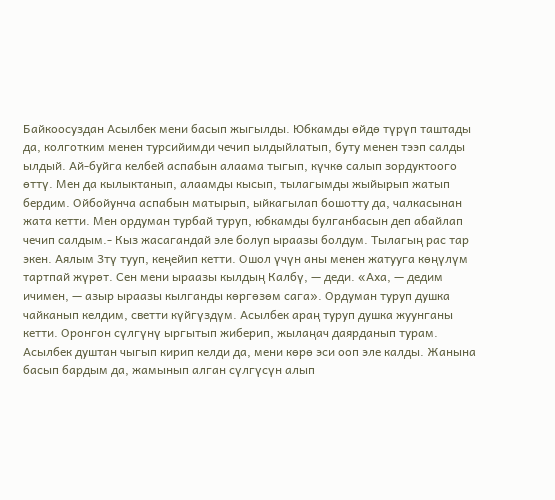Байкоосуздан Асылбек мени басып жыгылды. Юбкамды өйдө түрүп таштады да, колготким менен турсийимди чечип ылдыйлатып, буту менен тээп салды ылдый. Ай-буйга келбей аспабын алаама тыгып, күчкө салып зордуктоого өттү. Мен да кылыктанып, алаамды кысып, тылагымды жыйырып жатып бердим. Ойбойунча аспабын матырып, ыйкагылап бошотту да, чалкасынан жата кетти. Мен ордуман турбай туруп, юбкамды булганбасын деп абайлап чечип салдым.- Кыз жасагандай эле болуп ыраазы болдум. Тылагың рас тар экен. Аялым 3тү тууп, кеңейип кетти. Ошол үчүн аны менен жатууга көңүлүм тартпай жүрөт. Сен мени ыраазы кылдың Калбү, — деди. «Аха, — дедим ичимен, — азыр ыраазы кылганды көргөзөм сага». Ордуман туруп душка чайканып келдим, светти күйгүздүм. Асылбек араң туруп душка жуунганы кетти. Оронгон сүлгүнү ыргытып жиберип, жылаңач даярданып турам. Асылбек душтан чыгып кирип келди да, мени көрө эси ооп эле калды. Жанына басып бардым да, жамынып алган сүлгүсүн алып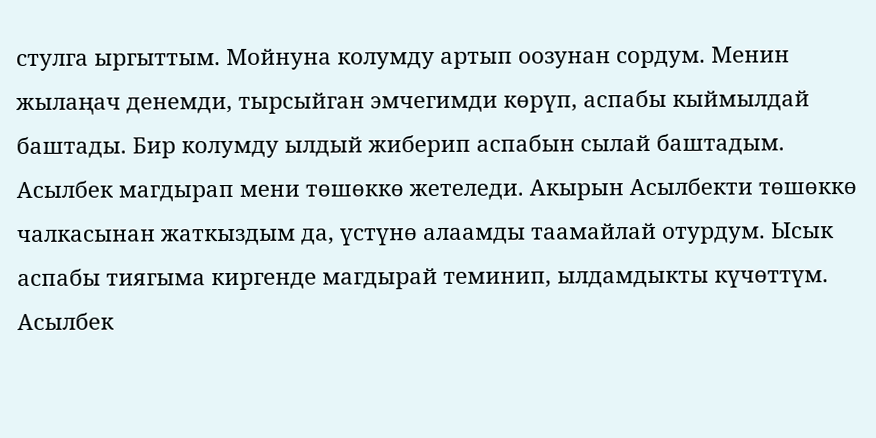стулга ыргыттым. Мойнуна колумду артып оозунан сордум. Менин жылаңач денемди, тырсыйган эмчегимди көрүп, аспабы кыймылдай баштады. Бир колумду ылдый жиберип аспабын сылай баштадым. Асылбек магдырап мени төшөккө жетеледи. Акырын Асылбекти төшөккө чалкасынан жаткыздым да, үстүнө алаамды таамайлай отурдум. Ысык аспабы тиягыма киргенде магдырай теминип, ылдамдыкты күчөттүм. Асылбек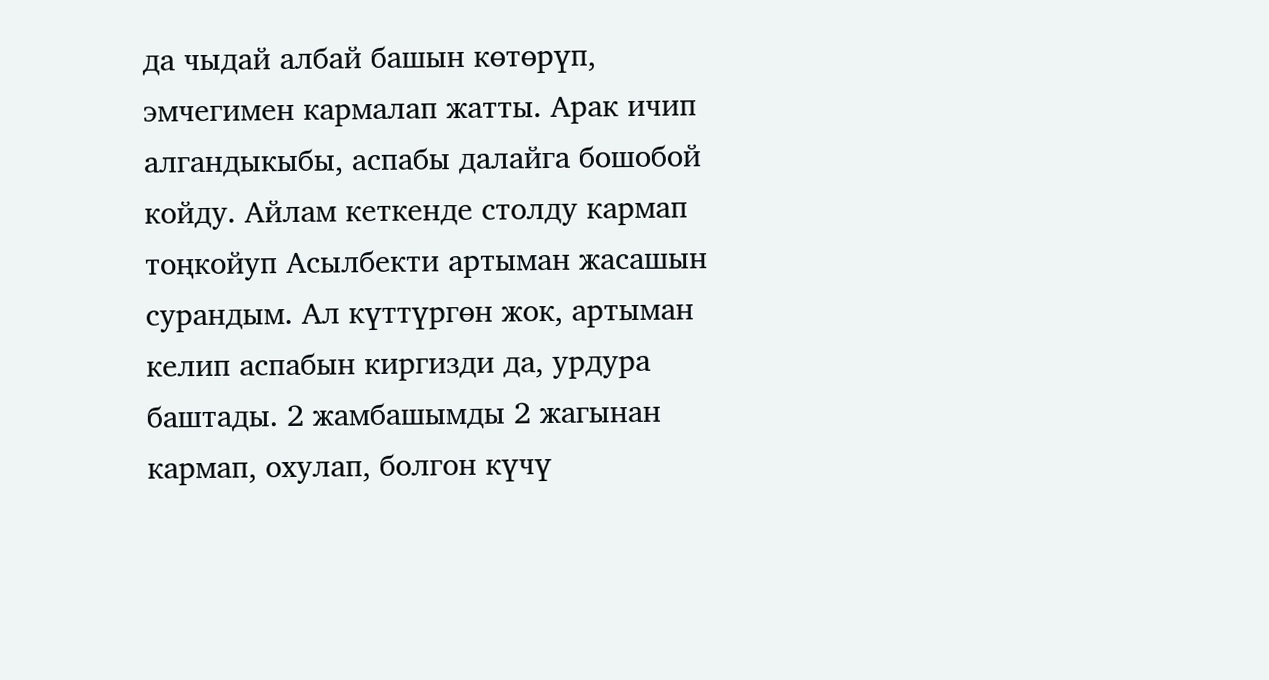да чыдай албай башын көтөрүп, эмчегимен кармалап жатты. Арак ичип алгандыкыбы, аспабы далайга бошобой койду. Айлам кеткенде столду кармап тоңкойуп Асылбекти артыман жасашын сурандым. Ал күттүргөн жок, артыман келип аспабын киргизди да, урдура баштады. 2 жамбашымды 2 жагынан кармап, охулап, болгон күчү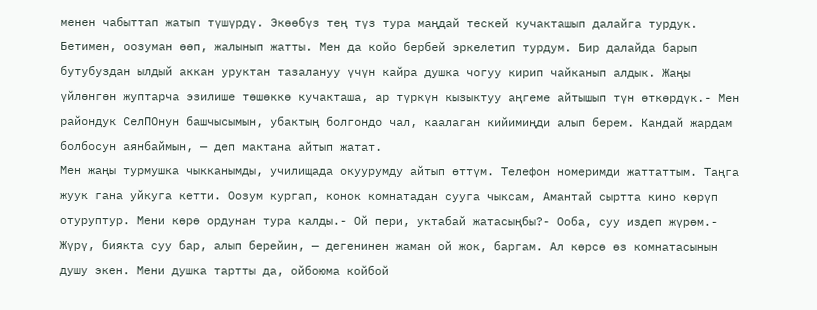менен чабыттап жатып түшүрдү. Экөөбүз тең түз тура маңдай тескей кучакташып далайга турдук. Бетимен, оозуман өөп, жалынып жатты. Мен да койо бербей эркелетип турдум. Бир далайда барып бутубуздан ылдый аккан уруктан тазалануу үчүн кайра душка чогуу кирип чайканып алдык. Жаңы үйлөнгөн жуптарча эзилише төшөккө кучакташа, ар түркүн кызыктуу аңгеме айтышып түн өткөрдүк.- Мен райондук СелПОнун башчысымын, убактың болгондо чал, каалаган кийимиңди алып берем. Кандай жардам болбосун аянбаймын, — деп мактана айтып жатат.
Мен жаңы турмушка чыкканымды, училищада окуурумду айтып өттүм. Телефон номеримди жаттаттым. Таңга жуук гана уйкуга кетти. Оозум кургап, конок комнатадан сууга чыксам, Амантай сыртта кино көрүп отуруптур. Мени көрө ордунан тура калды.- Ой пери, уктабай жатасыңбы?- Ооба, суу издеп жүрөм.- Жүрү, биякта суу бар, алып берейин, — дегенинен жаман ой жок, баргам. Ал көрсө өз комнатасынын душу экен. Мени душка тартты да, ойбоюма койбой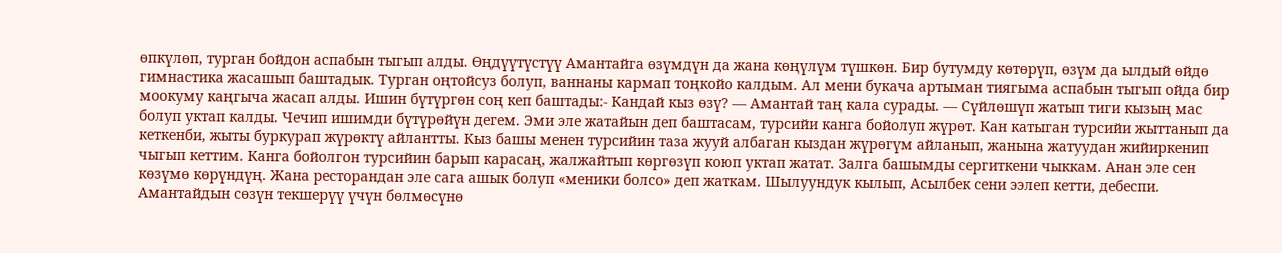өпкүлөп, турган бойдон аспабын тыгып алды. Өңдүүтүстүү Амантайга өзүмдүн да жана көңүлүм түшкөн. Бир бутумду көтөрүп, өзүм да ылдый өйдө гимнастика жасашып баштадык. Турган оңтойсуз болуп, ваннаны кармап тоңкойо калдым. Ал мени букача артыман тиягыма аспабын тыгып ойда бир моокуму каңгыча жасап алды. Ишин бүтүргөн соң кеп баштады:- Кандай кыз өзү? — Амантай таң кала сурады. — Сүйлөшүп жатып тиги кызың мас болуп уктап калды. Чечип ишимди бүтүрөйүн дегем. Эми эле жатайын деп баштасам, турсийи канга бойолуп жүрөт. Кан катыган турсийи жыттанып да кеткенби, жыты буркурап жүрөктү айлантты. Кыз башы менен турсийин таза жууй албаган кыздан жүрөгүм айланып, жанына жатуудан жийиркенип чыгып кеттим. Канга бойолгон турсийин барып карасаң, жалжайтып көргөзүп коюп уктап жатат. Залга башымды сергиткени чыккам. Анан эле сен көзүмө көрүндүң. Жана ресторандан эле сага ашык болуп «меники болсо» деп жаткам. Шылуундук кылып, Асылбек сени ээлеп кетти, дебеспи. Амантайдын сөзүн текшерүү үчүн бөлмөсүнө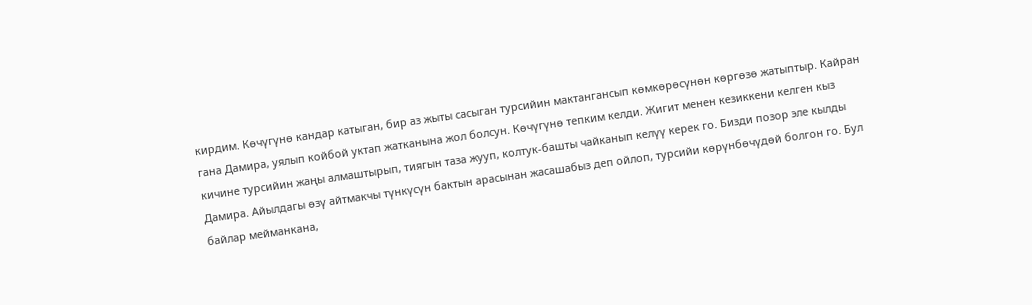кирдим. Көчүгүнө кандар катыган, бир аз жыты сасыган турсийин мактангансып көмкөрөсүнөн көргөзө жатыптыр. Кайран гана Дамира, уялып койбой уктап жатканына жол болсун. Көчүгүнө тепким келди. Жигит менен кезиккени келген кыз кичине турсийин жаңы алмаштырып, тиягын таза жууп, колтук-башты чайканып келүү керек го. Бизди позор эле кылды Дамира. Айылдагы өзү айтмакчы түнкүсүн бактын арасынан жасашабыз деп ойлоп, турсийи көрүнбөчүдөй болгон го. Бул байлар мейманкана,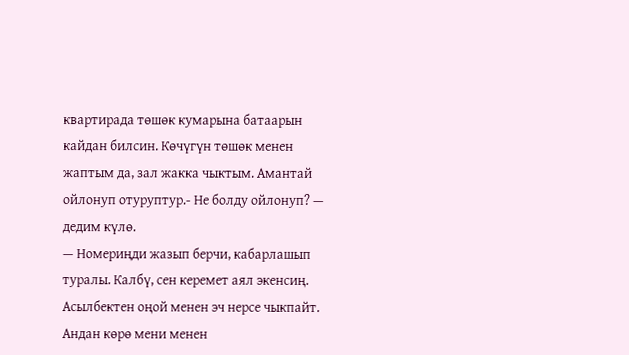квартирада төшөк кумарына батаарын кайдан билсин. Көчүгүн төшөк менен жаптым да, зал жакка чыктым. Амантай ойлонуп отуруптур.- Не болду ойлонуп? — дедим күлө.
— Номериңди жазып берчи, кабарлашып туралы. Калбү, сен керемет аял экенсиң. Асылбектен оңой менен эч нерсе чыкпайт. Андан көрө мени менен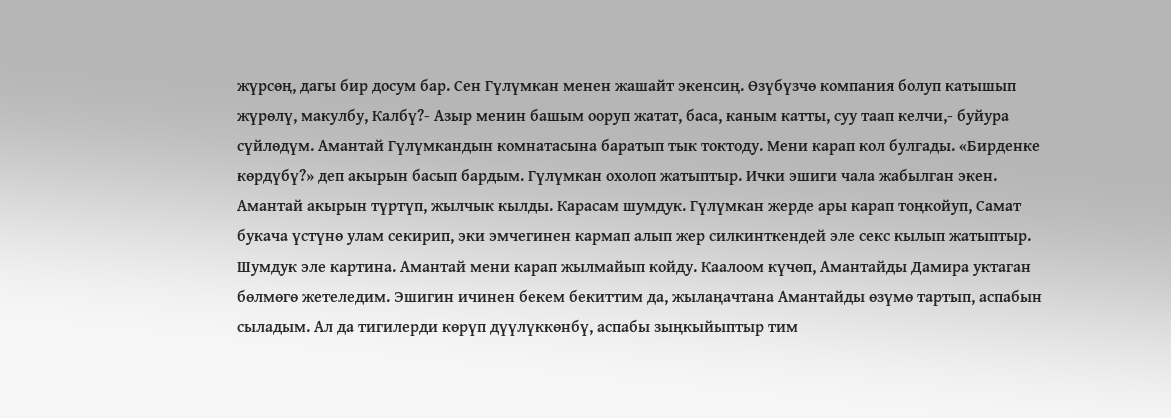жүрсөң, дагы бир досум бар. Сен Гүлүмкан менен жашайт экенсиң. Өзүбүзчө компания болуп катышып жүрөлү, макулбу, Калбү?- Азыр менин башым ооруп жатат, баса, каным катты, суу таап келчи,- буйура сүйлөдүм. Амантай Гүлүмкандын комнатасына баратып тык токтоду. Мени карап кол булгады. «Бирденке көрдүбү?» деп акырын басып бардым. Гүлүмкан охолоп жатыптыр. Ички эшиги чала жабылган экен. Амантай акырын түртүп, жылчык кылды. Карасам шумдук. Гүлүмкан жерде ары карап тоңкойуп, Самат букача үстүнө улам секирип, эки эмчегинен кармап алып жер силкинткендей эле секс кылып жатыптыр. Шумдук эле картина. Амантай мени карап жылмайып койду. Каалоом күчөп, Амантайды Дамира уктаган бөлмөгө жетеледим. Эшигин ичинен бекем бекиттим да, жылаңачтана Амантайды өзүмө тартып, аспабын сыладым. Ал да тигилерди көрүп дүүлүккөнбү, аспабы зыңкыйыптыр тим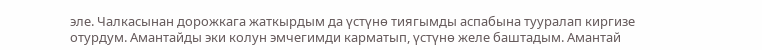эле. Чалкасынан дорожкага жаткырдым да үстүнө тиягымды аспабына тууралап киргизе отурдум. Амантайды эки колун эмчегимди карматып, үстүнө желе баштадым. Амантай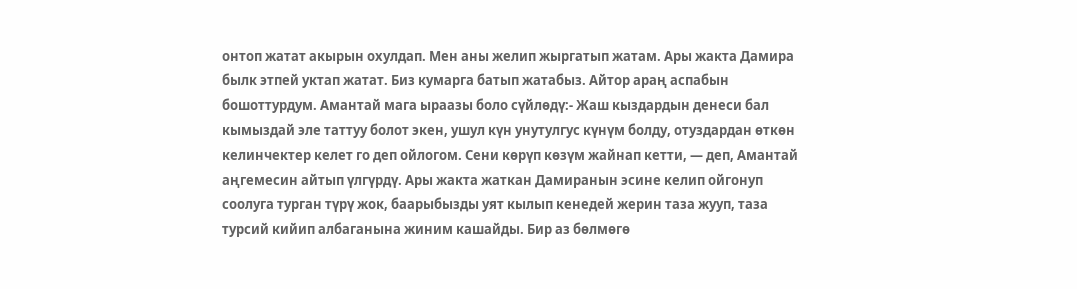онтоп жатат акырын охулдап. Мен аны желип жыргатып жатам. Ары жакта Дамира былк этпей уктап жатат. Биз кумарга батып жатабыз. Айтор араң аспабын бошоттурдум. Амантай мага ыраазы боло сүйлөдү:- Жаш кыздардын денеси бал кымыздай эле таттуу болот экен, ушул күн унутулгус күнүм болду, отуздардан өткөн келинчектер келет го деп ойлогом. Сени көрүп көзүм жайнап кетти, — деп, Амантай аңгемесин айтып үлгүрдү. Ары жакта жаткан Дамиранын эсине келип ойгонуп соолуга турган түрү жок, баарыбызды уят кылып кенедей жерин таза жууп, таза турсий кийип албаганына жиним кашайды. Бир аз бөлмөгө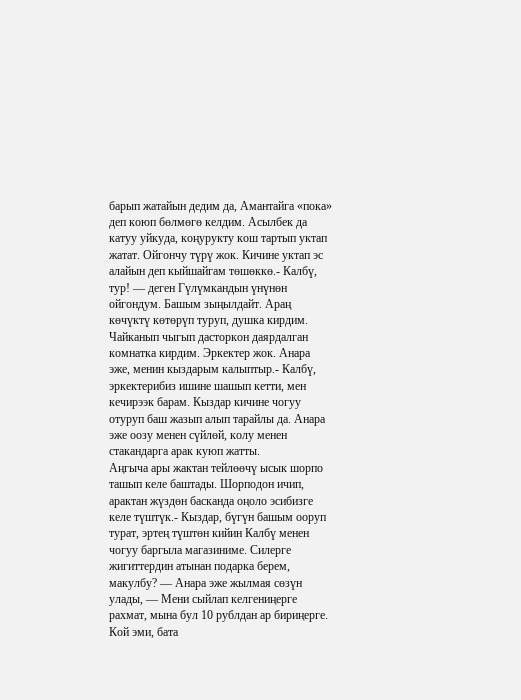барып жатайын дедим да, Амантайга «пока» деп коюп бөлмөгө келдим. Асылбек да катуу уйкуда, коңурукту кош тартып уктап жатат. Ойгончу түрү жок. Кичине уктап эс алайын деп кыйшайгам төшөккө.- Калбү, тур! — деген Гүлүмкандын үнүнөн ойгондум. Башым зыңылдайт. Араң көчүктү көтөрүп туруп, душка кирдим. Чайканып чыгып дасторкон даярдалган комнатка кирдим. Эркектер жок. Анара эже, менин кыздарым калыптыр.- Калбү, эркектерибиз ишине шашып кетти, мен кечирээк барам. Кыздар кичине чогуу отуруп баш жазып алып тарайлы да. Анара эже оозу менен сүйлөй, колу менен стакандарга арак куюп жатты.
Аңгыча ары жактан тейлөөчү ысык шорпо ташып келе баштады. Шорподон ичип, арактан жүздөн басканда оңоло эсибизге келе түштүк.- Кыздар, бүгүн башым ооруп турат, эртең түштөн кийин Калбү менен чогуу баргыла магазиниме. Силерге жигиттердин атынан подарка берем, макулбу? — Анара эже жылмая сөзүн улады, — Мени сыйлап келгениңерге рахмат, мына бул 10 рублдан ар бириңерге. Кой эми, бата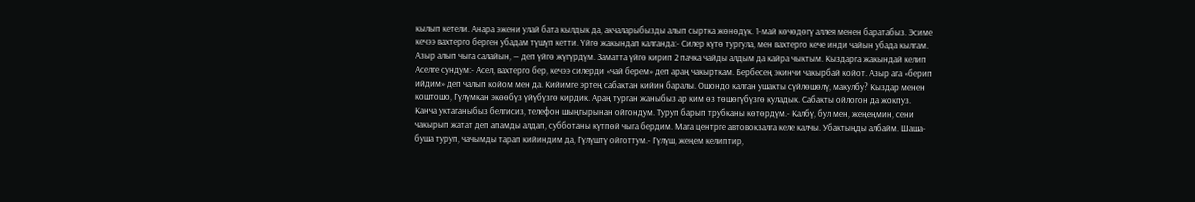кылып кетели. Анара эжени улай бата кылдык да, акчаларыбызды алып сыртка жөнөдүк. 1-май көчөдөгү аллея менен баратабыз. Эсиме кечээ вахтерго берген убадам түшүп кетти. Үйгө жакындап калганда:- Силер күтө тургула, мен вахтерго кече инди чайын убада кылгам. Азыр алып чыга салайын, — деп үйгө жүгүрдүм. Заматта үйгө кирип 2 пачка чайды алдым да кайра чыктым. Кыздарга жакындай келип Аселге сундум:- Асел, вахтерго бер, кечээ силерди «чай берем» деп араң чакырткам. Бербесең экинчи чакырбай койот. Азыр ага «берип ийдим» деп чалып койом мен да. Кийимге эртең сабактан кийин баралы. Ошондо калган ушакты сүйлөшөлү, макулбу? Кыздар менен коштошо, Гүлүмкан экөөбүз үйүбүзгө кирдик. Араң турган жаныбыз ар ким өз төшөгүбүзгө куладык. Сабакты ойлогон да жокпуз. Канча уктаганыбыз белгисиз, телефон шыңгырынан ойгондум. Туруп барып трубканы көтөрдүм.- Калбү, бул мен, жеңеңмин, сени чакырып жатат деп апамды алдап, субботаны күтпөй чыга бердим. Мага центрге автовокзалга келе калчы. Убактыңды албайм. Шаша-буша туруп, чачымды тарап кийиндим да, Гүлүштү ойготтум.- Гүлүш, жеңем келиптир,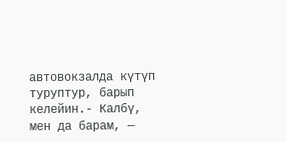автовокзалда күтүп туруптур, барып келейин.- Калбү, мен да барам, —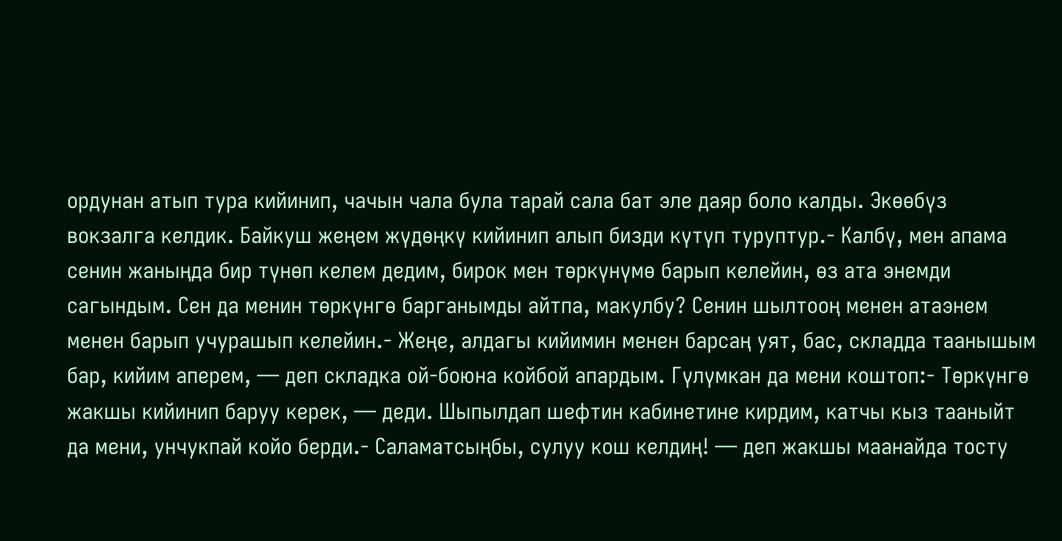ордунан атып тура кийинип, чачын чала була тарай сала бат эле даяр боло калды. Экөөбүз вокзалга келдик. Байкуш жеңем жүдөңкү кийинип алып бизди күтүп туруптур.- Калбү, мен апама сенин жаныңда бир түнөп келем дедим, бирок мен төркүнүмө барып келейин, өз ата энемди сагындым. Сен да менин төркүнгө барганымды айтпа, макулбу? Сенин шылтооң менен атаэнем менен барып учурашып келейин.- Жеңе, алдагы кийимин менен барсаң уят, бас, складда таанышым бар, кийим аперем, — деп складка ой-боюна койбой апардым. Гүлүмкан да мени коштоп:- Төркүнгө жакшы кийинип баруу керек, — деди. Шыпылдап шефтин кабинетине кирдим, катчы кыз тааныйт да мени, унчукпай койо берди.- Саламатсыңбы, сулуу кош келдиң! — деп жакшы маанайда тосту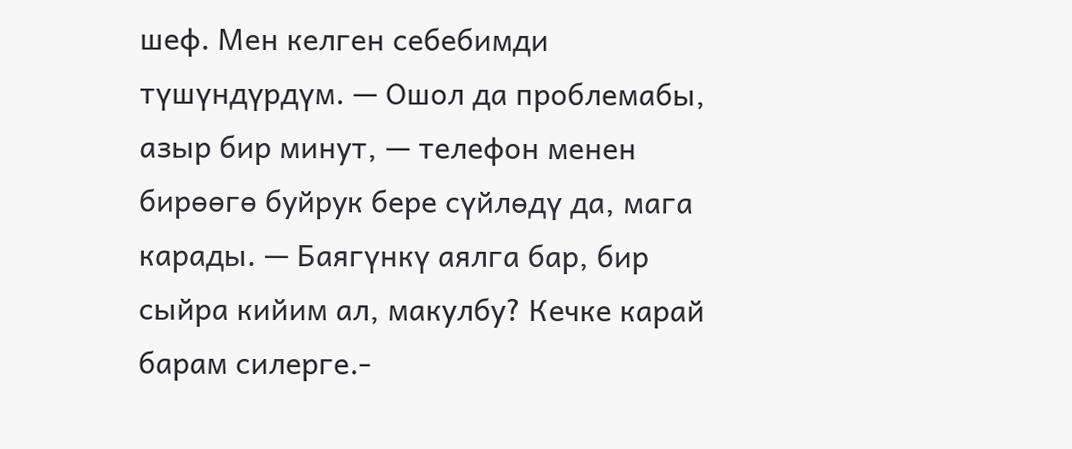шеф. Мен келген себебимди түшүндүрдүм. — Ошол да проблемабы, азыр бир минут, — телефон менен бирөөгө буйрук бере сүйлөдү да, мага карады. — Баягүнкү аялга бар, бир сыйра кийим ал, макулбу? Кечке карай барам силерге.-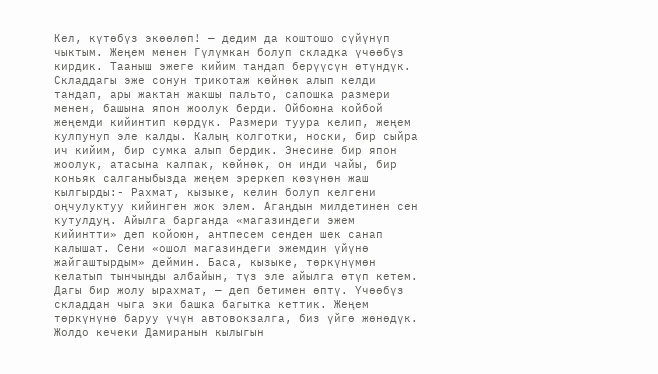Кел, күтөбүз экөөлөп! — дедим да коштошо сүйүнүп чыктым. Жеңем менен Гүлүмкан болуп складка үчөөбүз кирдик. Тааныш эжеге кийим тандап берүүсүн өтүндүк. Складдагы эже сонун трикотаж көйнөк алып келди тандап, ары жактан жакшы пальто, сапошка размери менен, башына япон жоолук берди. Ойбоюна койбой жеңемди кийинтип көрдүк. Размери туура келип, жеңем кулпунуп эле калды. Калың колготки, носки, бир сыйра ич кийим, бир сумка алып бердик. Энесине бир япон жоолук, атасына калпак, көйнөк, он инди чайы, бир коньяк салганыбызда жеңем эреркеп көзүнөн жаш кылгырды:- Рахмат, кызыке, келин болуп келгени оңчулуктуу кийинген жок элем. Агаңдын милдетинен сен кутулдуң. Айылга барганда «магазиндеги эжем кийинтти» деп койоюн, антпесем сенден шек санап калышат. Сени «ошол магазиндеги эжемдин үйүнө жайгаштырдым» деймин. Баса, кызыке, төркүнүмөн келатып тынчыңды албайын, түз эле айылга өтүп кетем. Дагы бир жолу ырахмат, — деп бетимен өптү. Үчөөбүз складдан чыга эки башка багытка кеттик. Жеңем төркүнүнө баруу үчүн автовокзалга, биз үйгө жөнөдүк. Жолдо кечеки Дамиранын кылыгын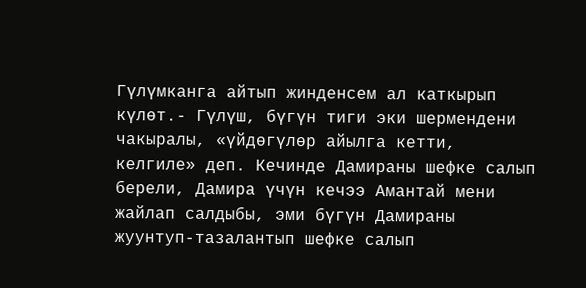Гүлүмканга айтып жинденсем ал каткырып күлөт.- Гүлүш, бүгүн тиги эки шермендени чакыралы, «үйдөгүлөр айылга кетти, келгиле» деп. Кечинде Дамираны шефке салып берели, Дамира үчүн кечээ Амантай мени жайлап салдыбы, эми бүгүн Дамираны жуунтуп-тазалантып шефке салып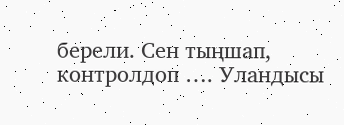берели. Сен тыңшап, контролдоп …. Уландысы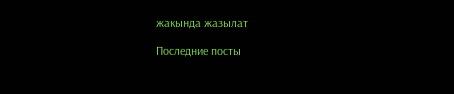жакында жазылат

Последние посты